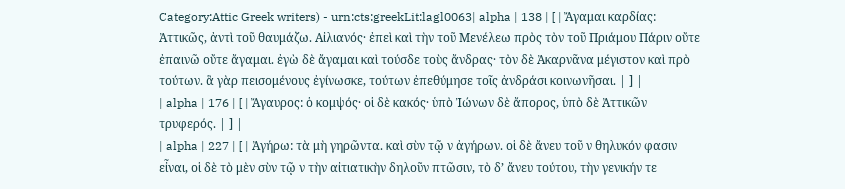Category:Attic Greek writers) - urn:cts:greekLit:lagl0063| alpha | 138 | [ | Ἄγαμαι καρδίας: Ἀττικῶς, ἀντὶ τοῦ θαυμάζω. Αἰλιανός· ἐπεὶ καὶ τὴν τοῦ Μενέλεω πρὸς τὸν τοῦ Πριάμου Πάριν οὔτε ἐπαινῶ οὔτε ἄγαμαι. ἐγὼ δὲ ἄγαμαι καὶ τούσδε τοὺς ἄνδρας· τὸν δὲ Ἀκαρνᾶνα μέγιστον καὶ πρὸ τούτων. ἃ γὰρ πεισομένους ἐγίνωσκε, τούτων ἐπεθύμησε τοῖς ἀνδράσι κοινωνῆσαι. | ] |
| alpha | 176 | [ | Ἄγαυρος: ὁ κομψός· οἱ δὲ κακός· ὑπὸ Ἰώνων δὲ ἄπορος, ὑπὸ δὲ Ἀττικῶν τρυφερός. | ] |
| alpha | 227 | [ | Ἀγήρω: τὰ μὴ γηρῶντα. καὶ σὺν τῷ ν ἀγήρων. οἱ δὲ ἄνευ τοῦ ν θηλυκόν φασιν εἶναι, οἱ δὲ τὸ μὲν σὺν τῷ ν τὴν αἰτιατικὴν δηλοῦν πτῶσιν, τὸ δ’ ἄνευ τούτου, τὴν γενικήν τε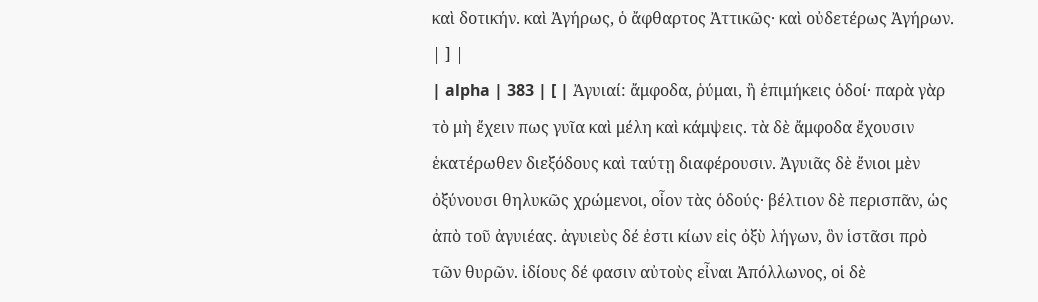καὶ δοτικήν. καὶ Ἀγήρως, ὁ ἄφθαρτος Ἀττικῶς· καὶ οὐδετέρως Ἀγήρων. | ] |
| alpha | 383 | [ | Ἀγυιαί: ἄμφοδα, ῥύμαι, ἢ ἐπιμήκεις ὁδοί· παρὰ γὰρ τὸ μὴ ἔχειν πως γυῖα καὶ μέλη καὶ κάμψεις. τὰ δὲ ἄμφοδα ἔχουσιν ἑκατέρωθεν διεξόδους καὶ ταύτῃ διαφέρουσιν. Ἀγυιᾶς δὲ ἔνιοι μὲν ὀξύνουσι θηλυκῶς χρώμενοι, οἷον τὰς ὁδούς· βέλτιον δὲ περισπᾶν, ὡς ἀπὸ τοῦ ἀγυιέας. ἀγυιεὺς δέ ἐστι κίων εἰς ὀξὺ λήγων, ὃν ἱστᾶσι πρὸ τῶν θυρῶν. ἰδίους δέ φασιν αὐτοὺς εἶναι Ἀπόλλωνος, οἱ δὲ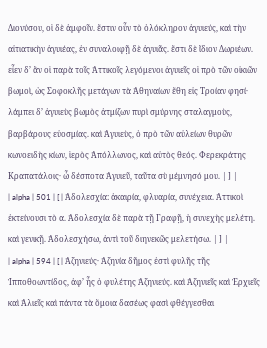Διονύσου, οἱ δὲ ἀμφοῖν. ἔστιν οὖν τὸ ὁλόκληρον ἀγυιεύς, καὶ τὴν αἰτιατικὴν ἀγυιέας, ἐν συναλοιφῇ δὲ ἀγυιᾶς. ἔστι δὲ ἴδιον Δωριέων. εἶεν δ’ ἂν οἱ παρὰ τοῖς Ἀττικοῖς λεγόμενοι ἀγυιεῖς οἱ πρὸ τῶν οἰκιῶν βωμοὶ, ὡς Σοφοκλῆς μετάγων τὰ Ἀθηναίων ἔθη εἰς Τροίαν φησί· λάμπει δ’ ἀγυιεὺς βωμὸς ἀτμίζων πυρὶ σμύρνης σταλαγμοὺς, βαρβάρους εὐοσμίας. καὶ Ἀγυιεὺς, ὁ πρὸ τῶν αὐλείων θυρῶν κωνοειδὴς κίων, ἱερὸς Ἀπόλλωνος, καὶ αὐτὸς θεός. Φερεκράτης Κραπατάλοις· ὦ δέσποτα Ἀγυιεῦ, ταῦτα σὺ μέμνησό μου. | ] |
| alpha | 501 | [ | Ἀδολεσχία: ἀκαιρία, φλυαρία, συνέχεια. Ἀττικοὶ ἐκτείνουσι τὸ α. Ἀδολεσχία δὲ παρὰ τῇ Γραφῇ, ἡ συνεχὴς μελέτη. καὶ γενικῇ. Ἀδολεσχήσω, ἀντὶ τοῦ διηνεκῶς μελετήσω. | ] |
| alpha | 594 | [ | Ἀζηνιεύς· Ἀζηνία δῆμος ἐστὶ φυλῆς τῆς Ἱπποθοωντίδος, ἀφ’ ἧς ὁ φυλέτης Ἀζηνιεύς. καὶ Ἀζηνιεῖς καὶ Ἐρχιεῖς καὶ Ἀλιεῖς καὶ πάντα τὰ ὅμοια δασέως φασὶ φθέγγεσθαι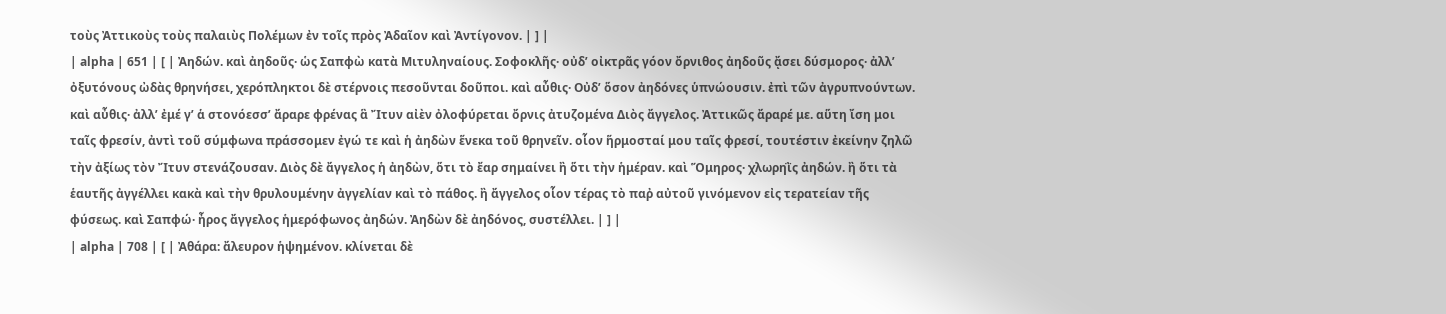τοὺς Ἀττικοὺς τοὺς παλαιὺς Πολέμων ἐν τοῖς πρὸς Ἀδαῖον καὶ Ἀντίγονον. | ] |
| alpha | 651 | [ | Ἀηδών. καὶ ἀηδοῦς· ὡς Σαπφὼ κατὰ Μιτυληναίους. Σοφοκλῆς· οὐδ’ οἰκτρᾶς γόον ὄρνιθος ἀηδοῦς ᾄσει δύσμορος· ἀλλ’ ὀξυτόνους ὠδὰς θρηνήσει, χερόπληκτοι δὲ στέρνοις πεσοῦνται δοῦποι. καὶ αὖθις· Οὐδ’ ὅσον ἀηδόνες ὑπνώουσιν. ἐπὶ τῶν ἀγρυπνούντων. καὶ αὖθις· ἀλλ’ ἐμέ γ’ ἁ στονόεσσ’ ἄραρε φρένας ἃ Ἴτυν αἰὲν ὀλοφύρεται ὄρνις ἀτυζομένα Διὸς ἄγγελος. Ἀττικῶς ἄραρέ με. αὕτη ἴση μοι ταῖς φρεσίν, ἀντὶ τοῦ σύμφωνα πράσσομεν ἐγώ τε καὶ ἡ ἀηδὼν ἕνεκα τοῦ θρηνεῖν. οἷον ἥρμοσταί μου ταῖς φρεσί, τουτέστιν ἐκείνην ζηλῶ τὴν ἀξίως τὸν Ἴτυν στενάζουσαν. Διὸς δὲ ἄγγελος ἡ ἀηδὼν, ὅτι τὸ ἔαρ σημαίνει ἢ ὅτι τὴν ἡμέραν. καὶ Ὅμηρος· χλωρηῒς ἀηδών. ἢ ὅτι τὰ ἑαυτῆς ἀγγέλλει κακὰ καὶ τὴν θρυλουμένην ἀγγελίαν καὶ τὸ πάθος. ἢ ἄγγελος οἷον τέρας τὸ παῤ αὐτοῦ γινόμενον εἰς τερατείαν τῆς φύσεως. καὶ Σαπφώ· ἦρος ἄγγελος ἡμερόφωνος ἀηδών. Ἀηδὼν δὲ ἀηδόνος, συστέλλει. | ] |
| alpha | 708 | [ | Ἀθάρα: ἄλευρον ἡψημένον. κλίνεται δὲ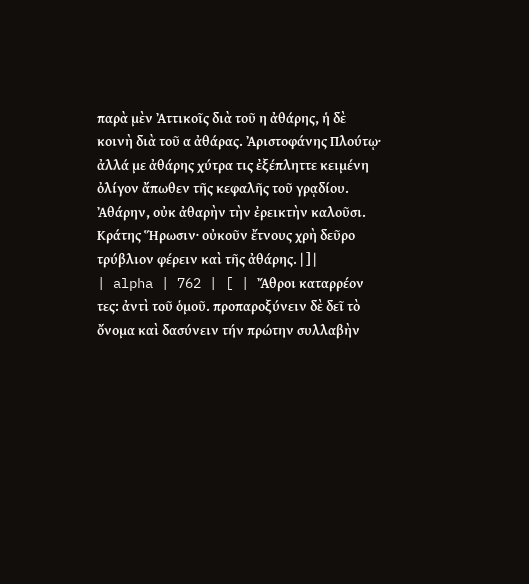παρὰ μὲν Ἀττικοῖς διὰ τοῦ η ἀθάρης, ἡ δὲ κοινὴ διὰ τοῦ α ἀθάρας. Ἀριστοφάνης Πλούτῳ· ἀλλά με ἀθάρης χύτρα τις ἐξέπληττε κειμένη ὀλίγον ἄπωθεν τῆς κεφαλῆς τοῦ γρᾳδίου. Ἀθάρην, οὐκ ἀθαρὴν τὴν ἐρεικτὴν καλοῦσι. Κράτης Ἥρωσιν· οὐκοῦν ἔτνους χρὴ δεῦρο τρύβλιον φέρειν καὶ τῆς ἀθάρης. | ] |
| alpha | 762 | [ | Ἄθροι καταρρέον τες: ἀντὶ τοῦ ὁμοῦ. προπαροξύνειν δὲ δεῖ τὸ ὄνομα καὶ δασύνειν τήν πρώτην συλλαβὴν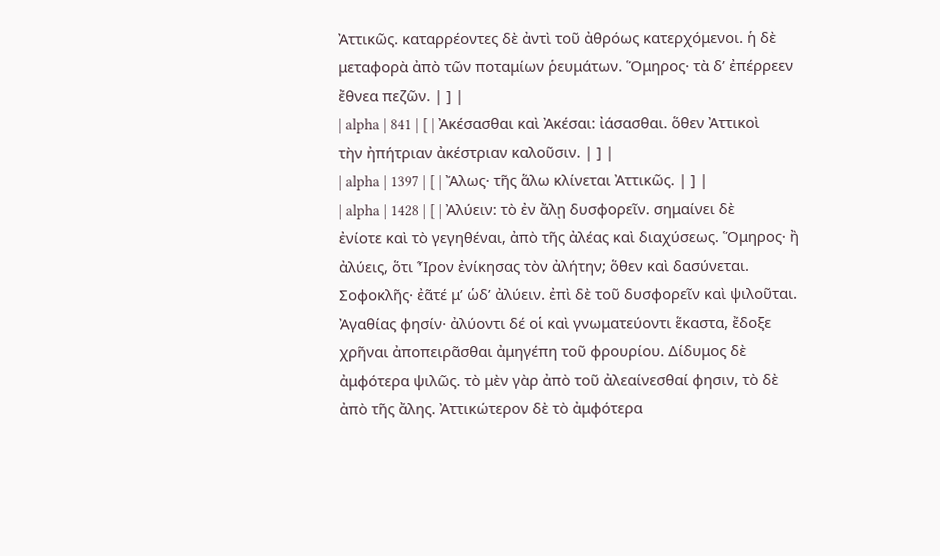Ἀττικῶς. καταρρέοντες δὲ ἀντὶ τοῦ ἀθρόως κατερχόμενοι. ἡ δὲ μεταφορὰ ἀπὸ τῶν ποταμίων ῥευμάτων. Ὅμηρος· τὰ δ’ ἐπέρρεεν ἔθνεα πεζῶν. | ] |
| alpha | 841 | [ | Ἀκέσασθαι καὶ Ἀκέσαι: ἰάσασθαι. ὅθεν Ἀττικοὶ τὴν ἠπήτριαν ἀκέστριαν καλοῦσιν. | ] |
| alpha | 1397 | [ | Ἄλως· τῆς ἅλω κλίνεται Ἀττικῶς. | ] |
| alpha | 1428 | [ | Ἀλύειν: τὸ ἐν ἄλῃ δυσφορεῖν. σημαίνει δὲ ἐνίοτε καὶ τὸ γεγηθέναι, ἀπὸ τῆς ἀλέας καὶ διαχύσεως. Ὅμηρος· ἢ ἀλύεις, ὅτι Ἶρον ἐνίκησας τὸν ἀλήτην; ὅθεν καὶ δασύνεται. Σοφοκλῆς· ἐᾶτέ μ’ ὡδ’ ἀλύειν. ἐπὶ δὲ τοῦ δυσφορεῖν καὶ ψιλοῦται. Ἀγαθίας φησίν· ἀλύοντι δέ οἱ καὶ γνωματεύοντι ἕκαστα, ἔδοξε χρῆναι ἀποπειρᾶσθαι ἀμηγέπη τοῦ φρουρίου. Δίδυμος δὲ ἀμφότερα ψιλῶς. τὸ μὲν γὰρ ἀπὸ τοῦ ἀλεαίνεσθαί φησιν, τὸ δὲ ἀπὸ τῆς ἄλης. Ἀττικώτερον δὲ τὸ ἀμφότερα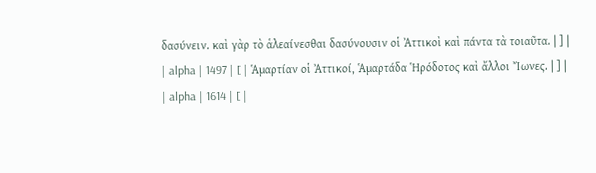δασύνειν. καὶ γὰρ τὸ ἁλεαίνεσθαι δασύνουσιν οἱ Ἀττικοὶ καὶ πάντα τὰ τοιαῦτα. | ] |
| alpha | 1497 | [ | Ἁμαρτίαν οἱ Ἀττικοί, Ἁμαρτάδα Ἡρόδοτος καὶ ἄλλοι Ἴωνες. | ] |
| alpha | 1614 | [ |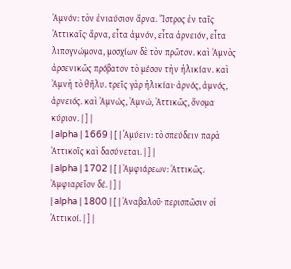Ἀμνόν: τὸν ἐνιαύσιον ἄρνα. Ἴστρος ἐν ταῖς Ἀττικαῖς· ἄρνα, εἶτα ἀμνόν, εἶτα ἀρνειόν, εἶτα λιπογνώμονα, μοσχίων δὲ τὸν πρῶτον. καὶ Ἀμνὸς ἀρσενικῶς πρόβατον τὸ μέσον τὴν ἡλικίαν. καὶ Ἀμνὴ τὸ θῆλυ. τρεῖς γὰρ ἡλικίαι· ἀρνός, ἀμνός, ἀρνειός. καὶ Ἀμνώς, Ἀμνώ, Ἀττικῶς, ὄνομα κύριον. | ] |
| alpha | 1669 | [ | Ἁμύειν: τὸ σπεύδειν παρὰ Ἀττικοῖς καὶ δασύνεται. | ] |
| alpha | 1702 | [ | Ἀμφιάρεων: Ἀττικῶς. Ἀμφιαρεῖον δέ. | ] |
| alpha | 1800 | [ | Ἀναβαλοῦ· περισπῶσιν οἱ Ἀττικοί. | ] |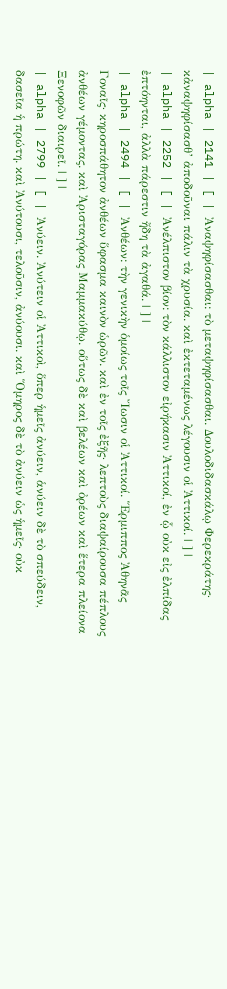| alpha | 2141 | [ | Ἀναψηφίσασθαι: τὸ μεταψηφίσασθαι. Δουλοδιδασκάλῳ Φερεκράτης· κἀναψηφίσασθ’ ἀποδοῦναι πάλιν τὰ χρυσία. καὶ ἐκτεταμένως λέγουσιν οἱ Ἀττικοί. | ] |
| alpha | 2252 | [ | Ἀνέλπιστον βίον: τὸν κάλλιστον εἰρήκασιν Ἀττικοί, ἐν ᾧ οὐκ εἰς ἐλπίδας ἐπτόηνται, ἀλλὰ πάρεστιν ἤδη τὰ ἀγαθά. | ] |
| alpha | 2494 | [ | Ἀνθέων: τὴν γενικὴν ὁμοίως τοῖς Ἴωσιν οἱ Ἀττικοί. Ἕρμιππος Ἀθηνᾶς Γοναῖς· κηροσπάθητον ἀνθέων ὕφασμα καινὸν ὡρῶν. καὶ ἐν τοῖς ἐξῆς· λεπτοὺς διαψαίρουσα πέπλους ἀνθέων γέμοντας. καὶ Ἀρισταγόρας Μαμμακύθῳ. οὕτως δὲ καὶ βελέων καὶ ὀρέων καὶ ἕτερα πλείονα Ξενοφῶν διαιρεῖ. | ] |
| alpha | 2799 | [ | Ἀνύειν. Ἀνύτειν οἱ Ἀττικοὶ, ὅπερ ἡμεῖς ἀνύειν, ἁνύειν δὲ τὸ σπεύδειν, δασεῖα ἡ πρώτη. καὶ Ἀνύτουσι, τελοῦσιν, ἀνύουσι. καὶ Ὅμηρος δὲ τὸ ἀνύειν ὡς ἡμεῖς· οὐκ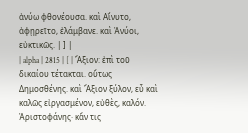ἀνύω φθονέουσα. καὶ Αἴνυτο, ἀφῃρεῖτο, ἐλάμβανε. καὶ Ἀνύοι, εὐκτικῶς. | ] |
| alpha | 2815 | [ | Ἄξιον: ἐπὶ τοῦ δικαίου τέτακται. οὕτως Δημοσθένης. καὶ Ἄξιον ξύλον, εὖ καὶ καλῶς εἰργασμένον, εὐθὲς, καλόν. Ἀριστοφάνης· κἄν τις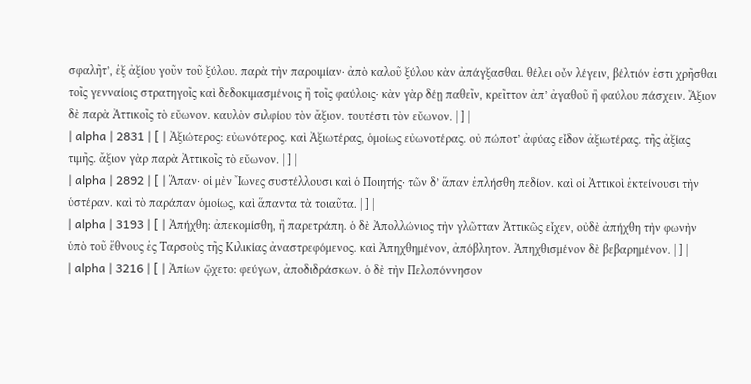σφαλῆτ’, ἐξ ἀξίου γοῦν τοῦ ξύλου. παρὰ τὴν παροιμίαν· ἀπὸ καλοῦ ξύλου κὰν ἀπάγξασθαι. θέλει οὖν λέγειν, βέλτιόν ἐστι χρῆσθαι τοῖς γενναίοις στρατηγοῖς καὶ δεδοκιμασμένοις ἢ τοῖς φαύλοις· κὰν γὰρ δέῃ παθεῖν, κρεῖττον ἀπ’ ἀγαθοῦ ἢ φαύλου πάσχειν. Ἄξιον δὲ παρὰ Ἀττικοῖς τὸ εὔωνον. καυλὸν σιλφίου τὸν ἄξιον. τουτέστι τὸν εὔωνον. | ] |
| alpha | 2831 | [ | Ἀξιώτερος: εὐωνότερος. καὶ Ἀξιωτέρας, ὁμοίως εὐωνοτέρας. οὐ πώποτ’ ἀφύας εἶδον ἀξιωτέρας. τῆς ἀξίας τιμῆς. ἄξιον γὰρ παρὰ Ἀττικοῖς τὸ εὔωνον. | ] |
| alpha | 2892 | [ | Ἅπαν· οἱ μὲν Ἴωνες συστέλλουσι καὶ ὁ Ποιητής· τῶν δ’ ἅπαν ἐπλήσθη πεδίον. καὶ οἱ Ἀττικοὶ ἐκτείνουσι τὴν ὑστέραν. καὶ τὸ παράπαν ὁμοίως, καὶ ἅπαντα τὰ τοιαῦτα. | ] |
| alpha | 3193 | [ | Ἀπήχθη: ἀπεκομίσθη, ἢ παρετράπη. ὁ δὲ Ἀπολλώνιος τὴν γλῶτταν Ἀττικῶς εἶχεν, οὐδὲ ἀπήχθη τὴν φωνὴν ὑπὸ τοῦ ἔθνους ἐς Ταρσοὺς τῆς Κιλικίας ἀναστρεφόμενος. καὶ Ἀπηχθημένον, ἀπόβλητον. Ἀπηχθισμένον δὲ βεβαρημένον. | ] |
| alpha | 3216 | [ | Ἀπίων ᾤχετο: φεύγων, ἀποδιδράσκων. ὁ δὲ τὴν Πελοπόννησον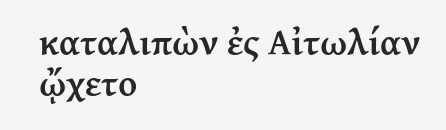καταλιπὼν ἐς Αἰτωλίαν ᾤχετο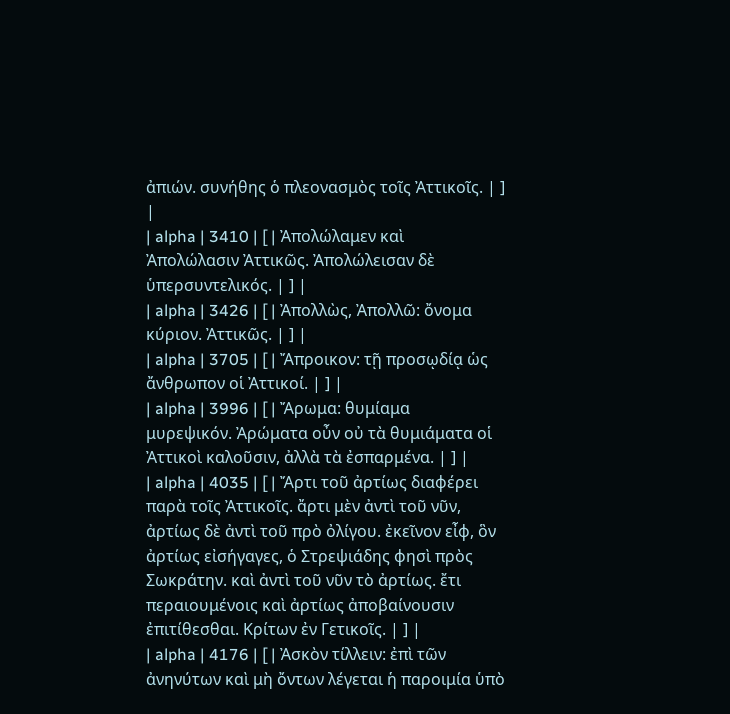ἀπιών. συνήθης ὁ πλεονασμὸς τοῖς Ἀττικοῖς. | ] |
| alpha | 3410 | [ | Ἀπολώλαμεν καὶ Ἀπολώλασιν Ἀττικῶς. Ἀπολώλεισαν δὲ ὑπερσυντελικός. | ] |
| alpha | 3426 | [ | Ἀπολλὼς, Ἀπολλῶ: ὄνομα κύριον. Ἀττικῶς. | ] |
| alpha | 3705 | [ | Ἄπροικον: τῇ προσῳδίᾳ ὡς ἄνθρωπον οἱ Ἀττικοί. | ] |
| alpha | 3996 | [ | Ἄρωμα: θυμίαμα μυρεψικόν. Ἀρώματα οὖν οὐ τὰ θυμιάματα οἱ Ἀττικοὶ καλοῦσιν, ἀλλὰ τὰ ἐσπαρμένα. | ] |
| alpha | 4035 | [ | Ἄρτι τοῦ ἀρτίως διαφέρει παρὰ τοῖς Ἀττικοῖς. ἄρτι μὲν ἀντὶ τοῦ νῦν, ἀρτίως δὲ ἀντὶ τοῦ πρὸ ὀλίγου. ἐκεῖνον εἶφ, ὃν ἀρτίως εἰσήγαγες, ὁ Στρεψιάδης φησὶ πρὸς Σωκράτην. καὶ ἀντὶ τοῦ νῦν τὸ ἀρτίως. ἔτι περαιουμένοις καὶ ἀρτίως ἀποβαίνουσιν ἐπιτίθεσθαι. Κρίτων ἐν Γετικοῖς. | ] |
| alpha | 4176 | [ | Ἀσκὸν τίλλειν: ἐπὶ τῶν ἀνηνύτων καὶ μὴ ὄντων λέγεται ἡ παροιμία ὑπὸ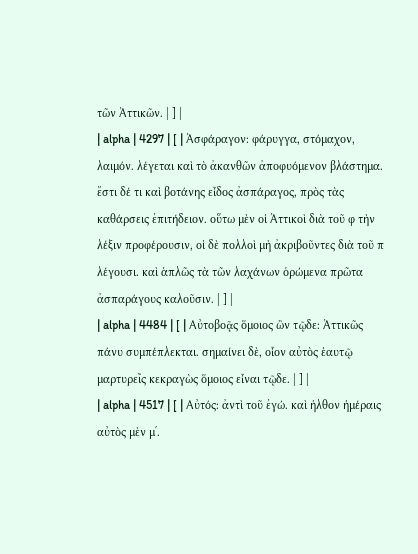τῶν Ἀττικῶν. | ] |
| alpha | 4297 | [ | Ἀσφάραγον: φάρυγγα, στόμαχον, λαιμόν. λέγεται καὶ τὸ ἀκανθῶν ἀποφυόμενον βλάστημα. ἔστι δέ τι καὶ βοτάνης εἶδος ἀσπάραγος, πρὸς τὰς καθάρσεις ἐπιτήδειον. οὕτω μὲν οἱ Ἀττικοὶ διὰ τοῦ φ τὴν λέξιν προφέρουσιν, οἱ δὲ πολλοὶ μὴ ἀκριβοῦντες διὰ τοῦ π λέγουσι. καὶ ἁπλῶς τὰ τῶν λαχάνων ὁρώμενα πρῶτα ἀσπαράγους καλοῦσιν. | ] |
| alpha | 4484 | [ | Αὐτοβοᾷς ὅμοιος ὢν τῷδε: Ἀττικῶς πάνυ συμπέπλεκται. σημαίνει δὲ, οἷον αὐτὸς ἑαυτῷ μαρτυρεῖς κεκραγὼς ὅμοιος εἶναι τῷδε. | ] |
| alpha | 4517 | [ | Αὐτός: ἀντὶ τοῦ ἐγώ. καὶ ἡλθον ἡμέραις αὐτὸς μὲν μʹ.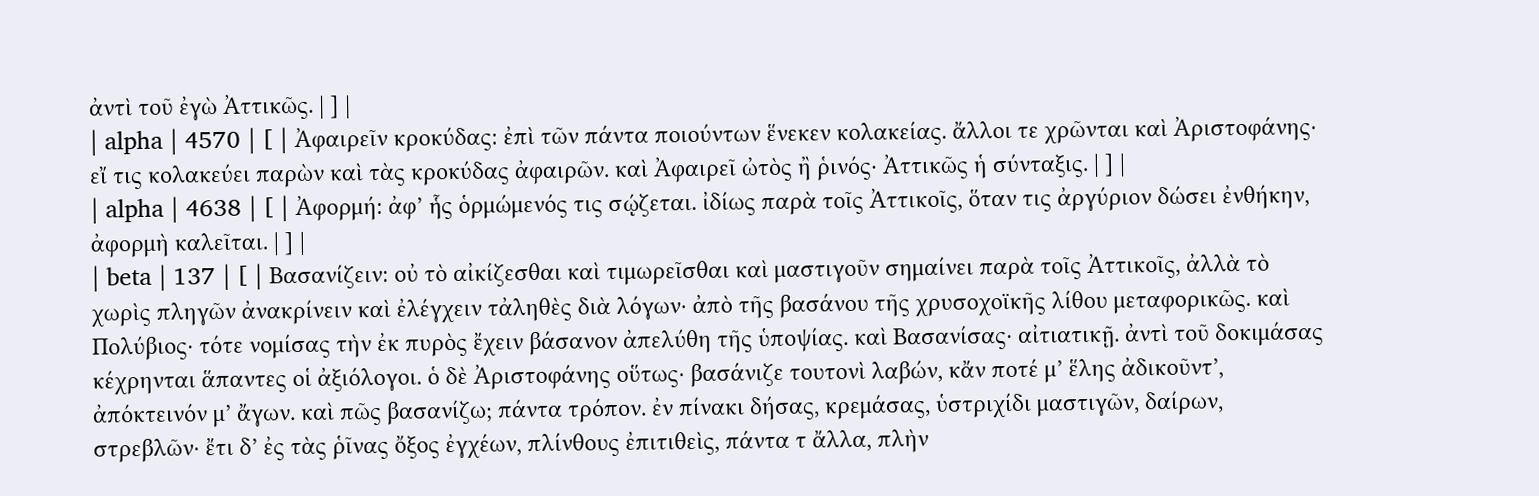ἀντὶ τοῦ ἐγὼ Ἀττικῶς. | ] |
| alpha | 4570 | [ | Ἀφαιρεῖν κροκύδας: ἐπὶ τῶν πάντα ποιούντων ἕνεκεν κολακείας. ἄλλοι τε χρῶνται καὶ Ἀριστοφάνης· εἴ τις κολακεύει παρὼν καὶ τὰς κροκύδας ἀφαιρῶν. καὶ Ἀφαιρεῖ ὠτὸς ἢ ῥινός· Ἀττικῶς ἡ σύνταξις. | ] |
| alpha | 4638 | [ | Ἀφορμή: ἀφ’ ἧς ὁρμώμενός τις σῴζεται. ἰδίως παρὰ τοῖς Ἀττικοῖς, ὅταν τις ἀργύριον δώσει ἐνθήκην, ἀφορμὴ καλεῖται. | ] |
| beta | 137 | [ | Βασανίζειν: οὐ τὸ αἰκίζεσθαι καὶ τιμωρεῖσθαι καὶ μαστιγοῦν σημαίνει παρὰ τοῖς Ἀττικοῖς, ἀλλὰ τὸ χωρὶς πληγῶν ἀνακρίνειν καὶ ἐλέγχειν τἀληθὲς διὰ λόγων· ἀπὸ τῆς βασάνου τῆς χρυσοχοϊκῆς λίθου μεταφορικῶς. καὶ Πολύβιος· τότε νομίσας τὴν ἐκ πυρὸς ἔχειν βάσανον ἀπελύθη τῆς ὑποψίας. καὶ Βασανίσας· αἰτιατικῇ. ἀντὶ τοῦ δοκιμάσας κέχρηνται ἅπαντες οἱ ἀξιόλογοι. ὁ δὲ Ἀριστοφάνης οὕτως· βασάνιζε τουτονὶ λαβών, κἄν ποτέ μ’ ἕλης ἀδικοῦντ’, ἀπόκτεινόν μ’ ἄγων. καὶ πῶς βασανίζω; πάντα τρόπον. ἐν πίνακι δήσας, κρεμάσας, ὑστριχίδι μαστιγῶν, δαίρων, στρεβλῶν· ἔτι δ’ ἐς τὰς ῥῖνας ὄξος ἐγχέων, πλίνθους ἐπιτιθεὶς, πάντα τ ἄλλα, πλὴν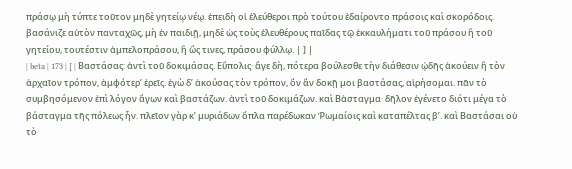πράσῳ μὴ τύπτε τοῦτον μηδὲ γητείῳ νέῳ. ἐπειδὴ οἱ ἐλεύθεροι πρὸ τούτου ἐδαίροντο πράσοις καὶ σκορόδοις. βασάνιζε αὐτὸν πανταχῶς, μὴ ἐν παιδιῇ, μηδὲ ὡς τοὺς ἐλευθέρους παῖδας τῷ ἐκκαυλήματι τοῦ πράσου ἢ τοῦ γητείου, τουτέστιν ἀμπελοπράσου, ἢ ὥς τινες, πράσου φύλλῳ. | ] |
| beta | 173 | [ | Βαστάσας: ἀντὶ τοῦ δοκιμάσας. Εὔπολις· ἄγε δὴ, πότερα βούλεσθε τὴν διάθεσιν ᾠδῆς ἀκούειν ἢ τὸν ἀρχαῖον τρόπον, ἀμφότερ’ ἐρεῖς. ἐγὼ δ’ ἀκούσας τὸν τρόπον, ὃν ἂν δοκῇ μοι βαστάσας, αἱρήσομαι. πᾶν τὸ συμβησόμενον ἐπὶ λόγον ἄγων καὶ βαστάζων. ἀντὶ τοῦ δοκιμάζων. καὶ Βἀσταγμα· δῆλον ἐγένετο διότι μέγα τὸ βάσταγμα τῆς πόλεως ἦν. πλεῖον γὰρ κʹ μυριάδων ὅπλα παρέδωκαν Ῥωμαίοις καὶ καταπέλτας βʹ. καὶ Βαστάσαι οὐ τὸ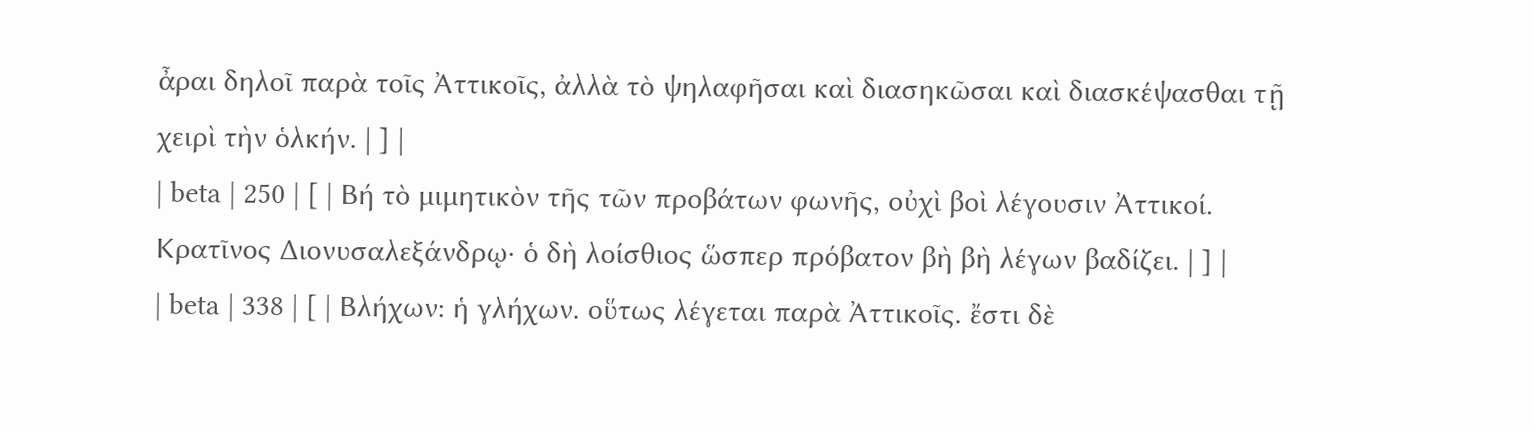ἆραι δηλοῖ παρὰ τοῖς Ἀττικοῖς, ἀλλὰ τὸ ψηλαφῆσαι καὶ διασηκῶσαι καὶ διασκέψασθαι τῇ χειρὶ τὴν ὁλκήν. | ] |
| beta | 250 | [ | Bή τὸ μιμητικὸν τῆς τῶν προβάτων φωνῆς, οὐχὶ βοὶ λέγουσιν Ἀττικοί. Κρατῖνος Διονυσαλεξάνδρῳ· ὁ δὴ λοίσθιος ὥσπερ πρόβατον βὴ βὴ λέγων βαδίζει. | ] |
| beta | 338 | [ | Βλήχων: ἡ γλήχων. οὕτως λέγεται παρὰ Ἀττικοῖς. ἔστι δὲ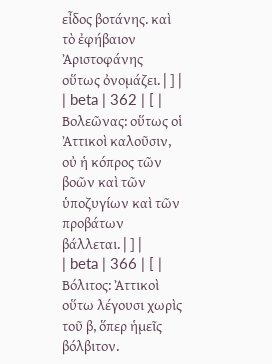εἶδος βοτάνης. καὶ τὸ ἐφήβαιον Ἀριστοφάνης οὕτως ὀνομάζει. | ] |
| beta | 362 | [ | Βολεῶνας: οὕτως οἱ Ἀττικοὶ καλοῦσιν, οὐ ἡ κόπρος τῶν βοῶν καὶ τῶν ὑποζυγίων καὶ τῶν προβάτων βάλλεται. | ] |
| beta | 366 | [ | Βόλιτος: Ἀττικοὶ οὕτω λέγουσι χωρὶς τοῦ β, ὅπερ ἡμεῖς βόλβιτον.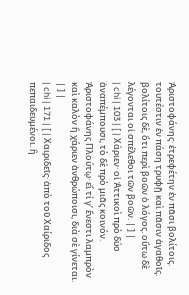Ἀριστοφάνης· ἐτρεφέτην ἐν πᾶσι βολίτοις. τουτέστιν ἐν πάση τρυφῇ καὶ πᾶσιν ἀγαθοῖς. βολίτοις δὲ, ὅτι περὶ βοῶν ὁ λόγος. οὕτω δὲ λέγονται οἱ σπέλεθοι τῶν βοῶν. | ] |
| chi | 103 | [ | Χάριεν· οἱ Ἀττικοὶ πρὸ δύο ἀναπέμπουσι, τὸ δὲ πρὸ μιᾶς κοινόν. Ἀριστοφάνης Πλούτῳ· εἴ τί γ’ ἔνεστι λαμπρὸν καὶ καλὸν ἢ χάριεν ἀνθρώποισι, διὰ σὲ γίνεται. | ] |
| chi | 171 | [ | Χαιριδεῖς· ἀπὸ τοῦ Χαίριδος πεπαιδευμένοι. ἢ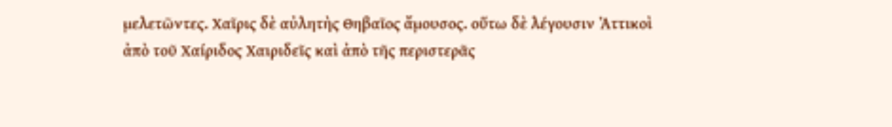μελετῶντες. Χαῖρις δὲ αὐλητὴς Θηβαῖος ἄμουσος. οὕτω δὲ λέγουσιν Ἀττικοὶ ἀπὸ τοῦ Χαίριδος Χαιριδεῖς καὶ ἀπὸ τῆς περιστερᾶς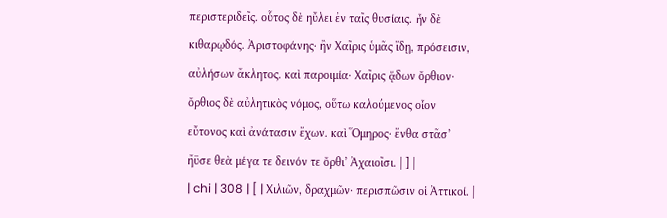περιστεριδεῖς. οὗτος δὲ ηὔλει ἐν ταῖς θυσίαις. ἦν δὲ κιθαρῳδός. Ἀριστοφάνης· ἢν Χαῖρις ὑμᾶς ἴδῃ, πρόσεισιν, αὐλήσων ἄκλητος. καὶ παροιμία· Χαῖρις ᾄδων ὄρθιον· ὄρθιος δὲ αὐλητικὸς νόμος, οὕτω καλούμενος οἷον εὔτονος καὶ ἀνάτασιν ἔχων. καὶ Ὅμηρος· ἔνθα στᾶσ’ ἤϋσε θεὰ μέγα τε δεινόν τε ὄρθι’ Ἀχαιοῖσι. | ] |
| chi | 308 | [ | Χιλιῶν, δραχμῶν· περισπῶσιν οἱ Ἀττικοί. |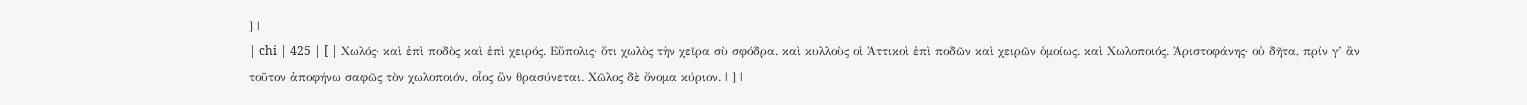] |
| chi | 425 | [ | Χωλός· καὶ ἐπὶ ποδὸς καὶ ἐπὶ χειρός. Εὔπολις· ὅτι χωλὸς τὴν χεῖρα σὺ σφόδρα. καὶ κυλλοὺς οἱ Ἀττικοὶ ἐπὶ ποδῶν καὶ χειρῶν ὁμοίως. καὶ Χωλοποιός. Ἀριστοφάνης· οὐ δῆτα, πρίν γ’ ἂν τοῦτον ἀποφήνω σαφῶς τὸν χωλοποιόν, οἷος ὢν θρασύνεται. Χῶλος δὲ ὄνομα κύριον. | ] |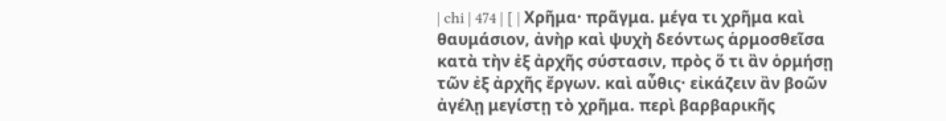| chi | 474 | [ | Χρῆμα· πρᾶγμα. μέγα τι χρῆμα καὶ θαυμάσιον, ἀνὴρ καὶ ψυχὴ δεόντως ἁρμοσθεῖσα κατὰ τὴν ἐξ ἀρχῆς σύστασιν, πρὸς ὅ τι ἂν ὁρμήσῃ τῶν ἐξ ἀρχῆς ἔργων. καὶ αὖθις· εἰκάζειν ἂν βοῶν ἀγέλῃ μεγίστῃ τὸ χρῆμα. περὶ βαρβαρικῆς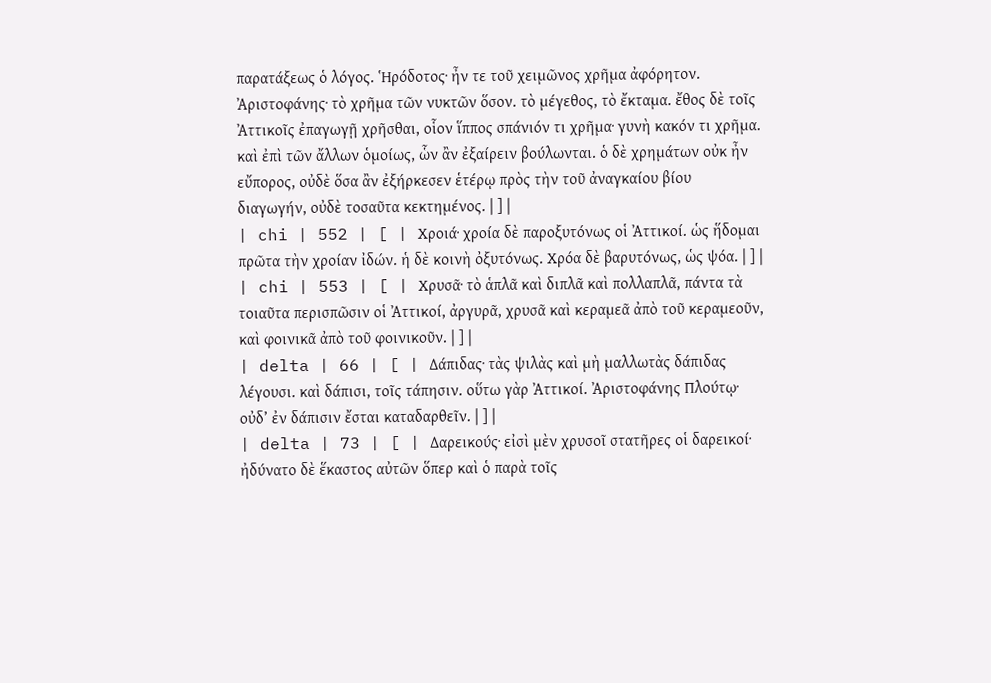παρατάξεως ὁ λόγος. Ἡρόδοτος· ἦν τε τοῦ χειμῶνος χρῆμα ἀφόρητον. Ἀριστοφάνης· τὸ χρῆμα τῶν νυκτῶν ὅσον. τὸ μέγεθος, τὸ ἔκταμα. ἔθος δὲ τοῖς Ἀττικοῖς ἐπαγωγῇ χρῆσθαι, οἷον ἵππος σπάνιόν τι χρῆμα· γυνὴ κακόν τι χρῆμα. καὶ ἐπὶ τῶν ἄλλων ὁμοίως, ὧν ἂν ἐξαίρειν βούλωνται. ὁ δὲ χρημάτων οὐκ ἦν εὔπορος, οὐδὲ ὅσα ἂν ἐξήρκεσεν ἑτέρῳ πρὸς τὴν τοῦ ἀναγκαίου βίου διαγωγήν, οὐδὲ τοσαῦτα κεκτημένος. | ] |
| chi | 552 | [ | Χροιά· χροία δὲ παροξυτόνως οἱ Ἀττικοί. ὡς ἥδομαι πρῶτα τὴν χροίαν ἰδών. ἡ δὲ κοινὴ ὀξυτόνως. Χρόα δὲ βαρυτόνως, ὡς ψόα. | ] |
| chi | 553 | [ | Χρυσᾶ· τὸ ἁπλᾶ καὶ διπλᾶ καὶ πολλαπλᾶ, πάντα τὰ τοιαῦτα περισπῶσιν οἱ Ἀττικοί, ἀργυρᾶ, χρυσᾶ καὶ κεραμεᾶ ἀπὸ τοῦ κεραμεοῦν, καὶ φοινικᾶ ἀπὸ τοῦ φοινικοῦν. | ] |
| delta | 66 | [ | Δάπιδας· τὰς ψιλὰς καὶ μὴ μαλλωτὰς δάπιδας λέγουσι. καὶ δάπισι, τοῖς τάπησιν. οὕτω γὰρ Ἀττικοί. Ἀριστοφάνης Πλούτῳ· οὐδ’ ἐν δάπισιν ἔσται καταδαρθεῖν. | ] |
| delta | 73 | [ | Δαρεικούς· εἰσὶ μὲν χρυσοῖ στατῆρες οἱ δαρεικοί· ἠδύνατο δὲ ἕκαστος αὐτῶν ὅπερ καὶ ὁ παρὰ τοῖς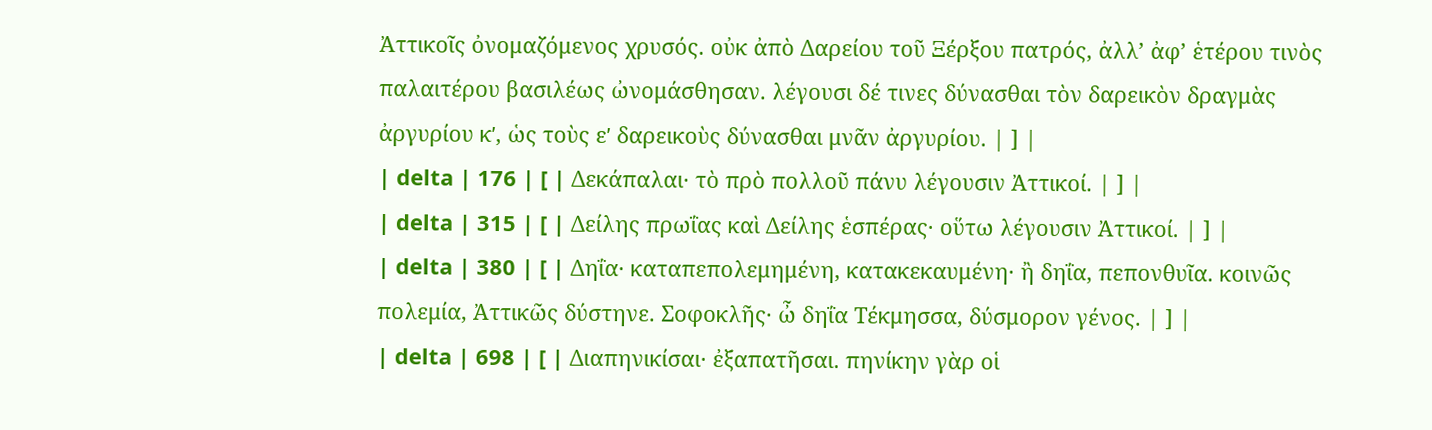Ἀττικοῖς ὀνομαζόμενος χρυσός. οὐκ ἀπὸ Δαρείου τοῦ Ξέρξου πατρός, ἀλλ’ ἀφ’ ἑτέρου τινὸς παλαιτέρου βασιλέως ὠνομάσθησαν. λέγουσι δέ τινες δύνασθαι τὸν δαρεικὸν δραγμὰς ἀργυρίου κʹ, ὡς τοὺς εʹ δαρεικοὺς δύνασθαι μνᾶν ἀργυρίου. | ] |
| delta | 176 | [ | Δεκάπαλαι· τὸ πρὸ πολλοῦ πάνυ λέγουσιν Ἀττικοί. | ] |
| delta | 315 | [ | Δείλης πρωΐας καὶ Δείλης ἑσπέρας· οὕτω λέγουσιν Ἀττικοί. | ] |
| delta | 380 | [ | Δηΐα· καταπεπολεμημένη, κατακεκαυμένη· ἢ δηΐα, πεπονθυῖα. κοινῶς πολεμία, Ἀττικῶς δύστηνε. Σοφοκλῆς· ὦ δηΐα Τέκμησσα, δύσμορον γένος. | ] |
| delta | 698 | [ | Διαπηνικίσαι· ἐξαπατῆσαι. πηνίκην γὰρ οἱ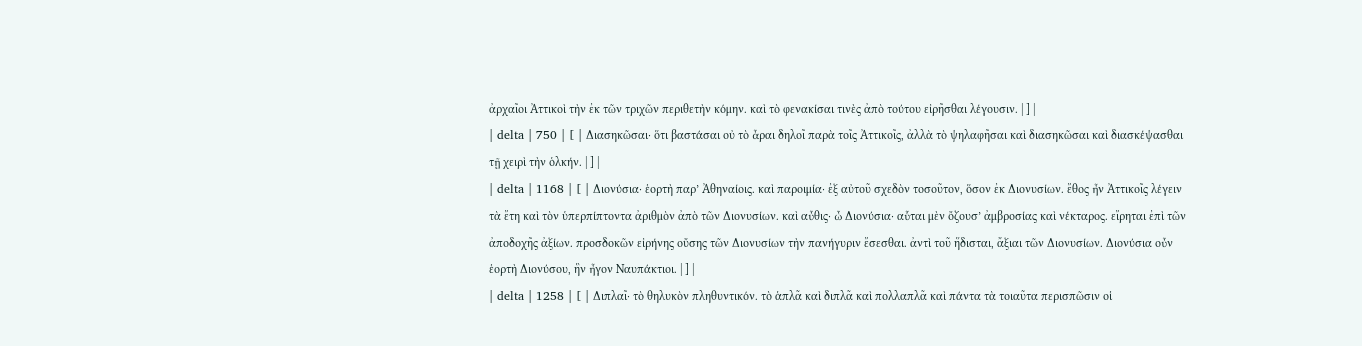ἀρχαῖοι Ἀττικοὶ τὴν ἐκ τῶν τριχῶν περιθετὴν κόμην. καὶ τὸ φενακίσαι τινὲς ἀπὸ τούτου εἰρῆσθαι λέγουσιν. | ] |
| delta | 750 | [ | Διασηκῶσαι· ὅτι βαστάσαι οὐ τὸ ἆραι δηλοῖ παρὰ τοῖς Ἀττικοῖς, ἀλλὰ τὸ ψηλαφῆσαι καὶ διασηκῶσαι καὶ διασκέψασθαι τῇ χειρὶ τὴν ὁλκήν. | ] |
| delta | 1168 | [ | Διονύσια· ἑορτὴ παρ’ Ἀθηναίοις. καὶ παροιμία· ἐξ αὐτοῦ σχεδὸν τοσοῦτον, ὅσον ἐκ Διονυσίων. ἔθος ἦν Ἀττικοῖς λέγειν τὰ ἔτη καὶ τὸν ὑπερπίπτοντα ἀριθμὸν ἀπὸ τῶν Διονυσίων. καὶ αὖθις· ὦ Διονύσια· αὗται μὲν ὄζουσ’ ἀμβροσίας καὶ νέκταρος. εἴρηται ἐπὶ τῶν ἀποδοχῆς ἀξίων. προσδοκῶν εἰρήνης οὔσης τῶν Διονυσίων τὴν πανήγυριν ἔσεσθαι. ἀντὶ τοῦ ἥδισται, ἄξιαι τῶν Διονυσίων. Διονύσια οὖν ἑορτὴ Διονύσου, ἣν ἦγον Ναυπάκτιοι. | ] |
| delta | 1258 | [ | Διπλαῖ· τὸ θηλυκὸν πληθυντικόν. τὸ ἁπλᾶ καὶ διπλᾶ καὶ πολλαπλᾶ καὶ πάντα τὰ τοιαῦτα περισπῶσιν οἱ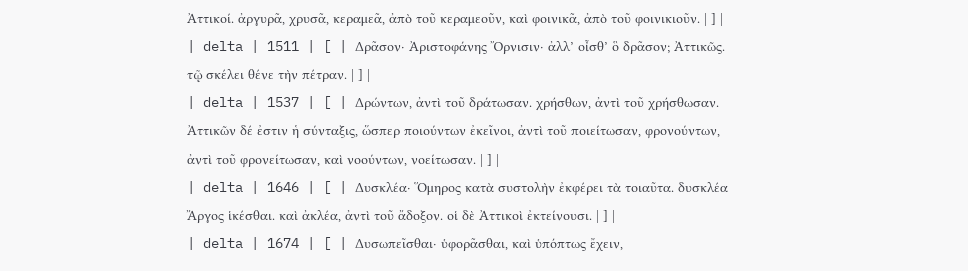Ἀττικοί. ἀργυρᾶ, χρυσᾶ, κεραμεᾶ, ἀπὸ τοῦ κεραμεοῦν, καὶ φοινικᾶ, ἀπὸ τοῦ φοινικιοῦν. | ] |
| delta | 1511 | [ | Δρᾶσον· Ἀριστοφάνης Ὄρνισιν· ἀλλ’ οἶσθ’ ὃ δρᾶσον; Ἀττικῶς. τῷ σκέλει θένε τὴν πέτραν. | ] |
| delta | 1537 | [ | Δρώντων, ἀντὶ τοῦ δράτωσαν. χρήσθων, ἀντὶ τοῦ χρήσθωσαν. Ἀττικῶν δέ ἐστιν ἡ σύνταξις, ὥσπερ ποιούντων ἐκεῖνοι, ἀντὶ τοῦ ποιείτωσαν, φρονούντων, ἀντὶ τοῦ φρονείτωσαν, καὶ νοούντων, νοείτωσαν. | ] |
| delta | 1646 | [ | Δυσκλέα· Ὅμηρος κατὰ συστολὴν ἐκφέρει τὰ τοιαῦτα. δυσκλέα Ἄργος ἱκέσθαι. καὶ ἀκλέα, ἀντὶ τοῦ ἄδοξον. οἱ δὲ Ἀττικοὶ ἐκτείνουσι. | ] |
| delta | 1674 | [ | Δυσωπεῖσθαι· ὑφορᾶσθαι, καὶ ὑπόπτως ἔχειν,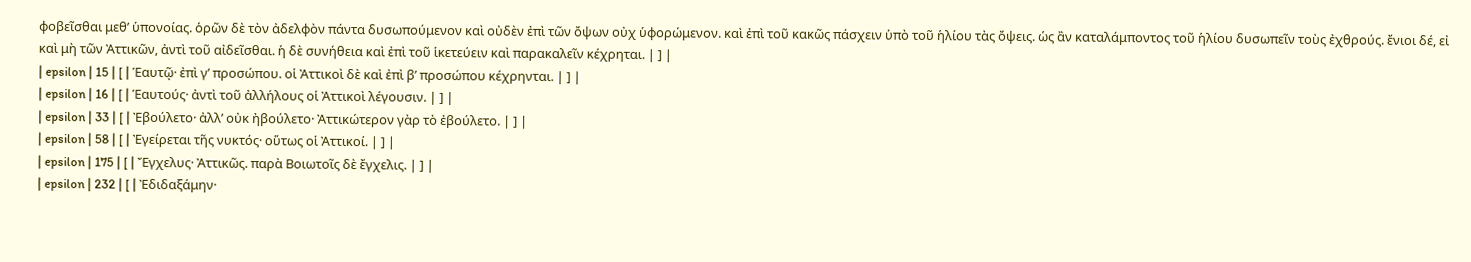φοβεῖσθαι μεθ’ ὑπονοίας. ὁρῶν δὲ τὸν ἀδελφὸν πάντα δυσωπούμενον καὶ οὐδὲν ἐπὶ τῶν ὄψων οὐχ ὑφορώμενον. καὶ ἐπὶ τοῦ κακῶς πάσχειν ὑπὸ τοῦ ἡλίου τὰς ὄψεις. ὡς ἂν καταλάμποντος τοῦ ἡλίου δυσωπεῖν τοὺς ἐχθρούς. ἔνιοι δέ, εἰ καὶ μὴ τῶν Ἀττικῶν, ἀντὶ τοῦ αἰδεῖσθαι. ἡ δὲ συνήθεια καὶ ἐπὶ τοῦ ἱκετεύειν καὶ παρακαλεῖν κέχρηται. | ] |
| epsilon | 15 | [ | Ἑαυτῷ· ἐπὶ γʹ προσώπου. οἱ Ἀττικοὶ δὲ καὶ ἐπὶ βʹ προσώπου κέχρηνται. | ] |
| epsilon | 16 | [ | Ἑαυτούς· ἀντὶ τοῦ ἀλλήλους οἱ Ἀττικοὶ λέγουσιν. | ] |
| epsilon | 33 | [ | Ἐβούλετο· ἀλλ’ οὐκ ἠβούλετο· Ἀττικώτερον γὰρ τὸ ἐβούλετο. | ] |
| epsilon | 58 | [ | Ἐγείρεται τῆς νυκτός· οὕτως οἱ Ἀττικοί. | ] |
| epsilon | 175 | [ | Ἔγχελυς· Ἀττικῶς. παρὰ Βοιωτοῖς δὲ ἔγχελις. | ] |
| epsilon | 232 | [ | Ἐδιδαξάμην·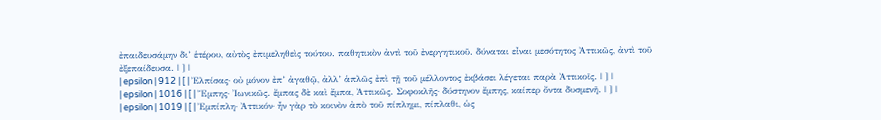ἐπαιδευσάμην δι’ ἑτέρου, αὐτὸς ἐπιμεληθεὶς τούτου. παθητικὸν ἀντὶ τοῦ ἐνεργητικοῦ. δύναται εἶναι μεσότητος Ἀττικῶς, ἀντὶ τοῦ ἐξεπαίδευσα. | ] |
| epsilon | 912 | [ | Ἐλπίσας· οὐ μόνον ἐπ’ ἀγαθῷ, ἀλλ’ ἁπλῶς ἐπὶ τῇ τοῦ μέλλοντος ἐκβάσει λέγεται παρὰ Ἀττικοῖς. | ] |
| epsilon | 1016 | [ | Ἔμπης· Ἰωνικῶς. ἔμπας δὲ καὶ ἔμπα, Ἀττικῶς. Σοφοκλῆς· δύστηνον ἔμπης, καίπερ ὄντα δυσμενῆ. | ] |
| epsilon | 1019 | [ | Ἐμπίπλη· Ἀττικόν· ἦν γὰρ τὸ κοινὸν ἀπὸ τοῦ πίπλημι, πίπλαθι, ὡς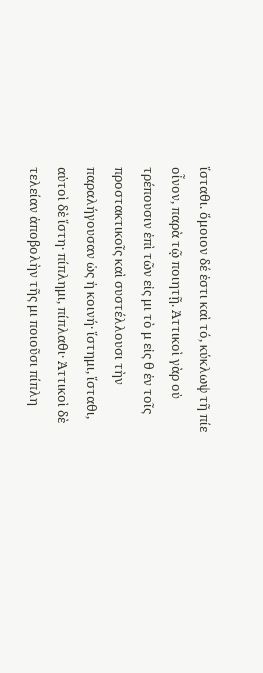ἵσταθι. ὅμοιον δέ ἐστι καὶ τό, κύκλωψ τῆ πίε οἶνον, παρὰ τῷ ποιητῇ. Ἀττικοὶ γὰρ οὐ τρέπουσιν ἐπὶ τῶν εἰς μι τὸ μ εἰς θ ἐν τοῖς προστακτικοῖς καὶ συστέλλουσι τὴν παραλήγουσαν ὡς ἡ κοινή· ἵστημι, ἵσταθι, αὐτοὶ δὲ ἵστη· πίπλημι, πίπλαθι· Ἀττικοὶ δὲ τελείαν ἀποβολὴν τῆς μι ποιοῦσι πίπλη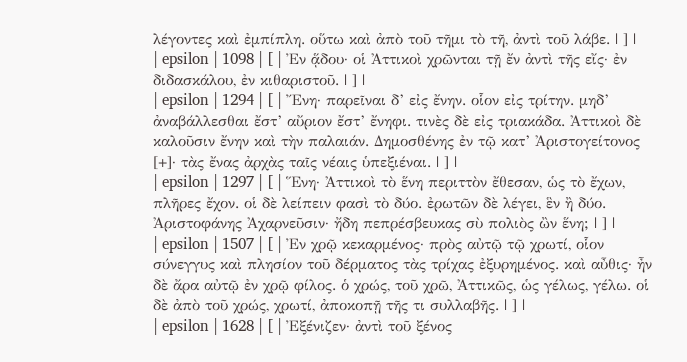λέγοντες καὶ ἐμπίπλη. οὕτω καὶ ἀπὸ τοῦ τῆμι τὸ τῆ, ἀντὶ τοῦ λάβε. | ] |
| epsilon | 1098 | [ | Ἐν ᾅδου· οἱ Ἀττικοὶ χρῶνται τῇ ἔν ἀντὶ τῆς εἴς· ἐν διδασκάλου, ἐν κιθαριστοῦ. | ] |
| epsilon | 1294 | [ | Ἔνη· παρεῖναι δ’ εἰς ἔνην. οἷον εἰς τρίτην. μηδ’ ἀναβάλλεσθαι ἔστ’ αὔριον ἔστ’ ἔνηφι. τινὲς δὲ εἰς τριακάδα. Ἀττικοὶ δὲ καλοῦσιν ἔνην καὶ τὴν παλαιάν. Δημοσθένης ἐν τῷ κατ’ Ἀριστογείτονος [+]· τὰς ἔνας ἀρχὰς ταῖς νέαις ὑπεξιέναι. | ] |
| epsilon | 1297 | [ | Ἕνη· Ἀττικοὶ τὸ ἕνη περιττὸν ἔθεσαν, ὡς τὸ ἔχων, πλῆρες ἔχον. οἱ δὲ λείπειν φασὶ τὸ δύο. ἐρωτῶν δὲ λέγει, ἓν ἢ δύο. Ἀριστοφάνης Ἀχαρνεῦσιν· ἤδη πεπρέσβευκας σὺ πολιὸς ὢν ἕνη; | ] |
| epsilon | 1507 | [ | Ἐν χρῷ κεκαρμένος· πρὸς αὐτῷ τῷ χρωτί, οἷον σύνεγγυς καὶ πλησίον τοῦ δέρματος τὰς τρίχας ἐξυρημένος. καὶ αὖθις· ἦν δὲ ἄρα αὐτῷ ἐν χρῷ φίλος. ὁ χρώς, τοῦ χρῶ, Ἀττικῶς, ὡς γέλως, γέλω. οἱ δὲ ἀπὸ τοῦ χρώς, χρωτί, ἀποκοπῇ τῆς τι συλλαβῆς. | ] |
| epsilon | 1628 | [ | Ἐξένιζεν· ἀντὶ τοῦ ξένος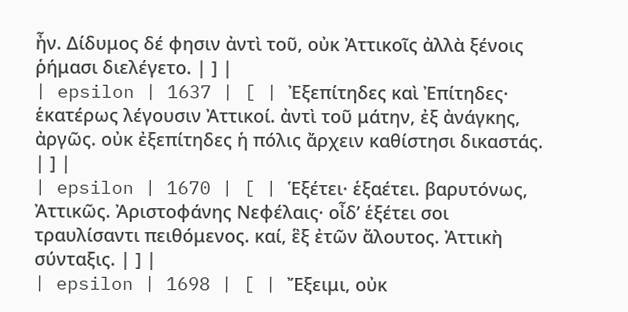ἦν. Δίδυμος δέ φησιν ἀντὶ τοῦ, οὐκ Ἀττικοῖς ἀλλὰ ξένοις ῥήμασι διελέγετο. | ] |
| epsilon | 1637 | [ | Ἐξεπίτηδες καὶ Ἐπίτηδες· ἑκατέρως λέγουσιν Ἀττικοί. ἀντὶ τοῦ μάτην, ἐξ ἀνάγκης, ἀργῶς. οὐκ ἐξεπίτηδες ἡ πόλις ἄρχειν καθίστησι δικαστάς. | ] |
| epsilon | 1670 | [ | Ἑξέτει· ἑξαέτει. βαρυτόνως, Ἀττικῶς. Ἀριστοφάνης Νεφέλαις· οἶδ’ ἑξέτει σοι τραυλίσαντι πειθόμενος. καί, ἓξ ἐτῶν ἄλουτος. Ἀττικὴ σύνταξις. | ] |
| epsilon | 1698 | [ | Ἔξειμι, οὐκ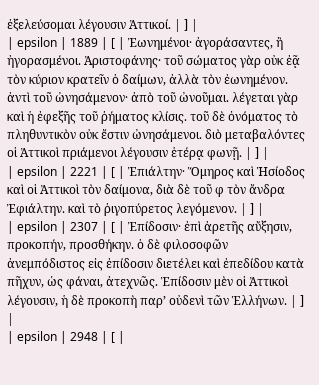ἐξελεύσομαι λέγουσιν Ἀττικοί. | ] |
| epsilon | 1889 | [ | Ἐωνημένοι· ἀγοράσαντες, ἢ ἠγορασμένοι. Ἀριστοφάνης· τοῦ σώματος γὰρ οὐκ ἐᾷ τὸν κύριον κρατεῖν ὁ δαίμων, ἀλλὰ τὸν ἐωνημένον. ἀντὶ τοῦ ὠνησάμενον· ἀπὸ τοῦ ὠνοῦμαι. λέγεται γὰρ καὶ ἡ ἐφεξῆς τοῦ ῥήματος κλίσις. τοῦ δὲ ὀνόματος τὸ πληθυντικὸν οὐκ ἔστιν ὠνησάμενοι. διὸ μεταβαλόντες οἱ Ἀττικοὶ πριάμενοι λέγουσιν ἑτέρᾳ φωνῇ. | ] |
| epsilon | 2221 | [ | Ἐπιάλτην· Ὅμηρος καὶ Ἡσίοδος καὶ οἱ Ἀττικοὶ τὸν δαίμονα, διὰ δὲ τοῦ φ τὸν ἄνδρα Ἐφιάλτην. καὶ τὸ ῥιγοπύρετος λεγόμενον. | ] |
| epsilon | 2307 | [ | Ἐπίδοσιν· ἐπὶ ἀρετῆς αὔξησιν, προκοπήν, προσθήκην. ὁ δὲ φιλοσοφῶν ἀνεμπόδιστος εἰς ἐπίδοσιν διετέλει καὶ ἐπεδίδου κατὰ πῆχυν, ὡς φάναι, ἀτεχνῶς. Ἐπίδοσιν μὲν οἱ Ἀττικοὶ λέγουσιν, ἡ δὲ προκοπὴ παρ’ οὐδενὶ τῶν Ἑλλήνων. | ] |
| epsilon | 2948 | [ |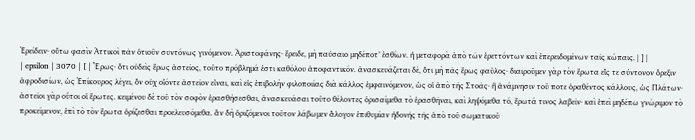Ἐρείδειν· οὕτω φασὶν Ἀττικοὶ πᾶν ὁτιοῦν συντόνως γινόμενον. Ἀριστοφάνης· ἔρειδε, μὴ παύσαιο μηδέποτ’ ἐσθίων. ἡ μεταφορὰ ἀπὸ τῶν ἐρεττόντων καὶ ἐπερειδομένων ταῖς κώπαις. | ] |
| epsilon | 3070 | [ | Ἔρως· ὅτι οὐδεὶς ἔρως ἀστεῖος, τοῦτο πρόβλημά ἐστι καθόλου ἀποφαντικόν. ἀνασκευάζεται δέ, ὅτι μὴ πᾶς ἔρως φαῦλος· διαιροῦμεν γὰρ τὸν ἔρωτα εἴς τε σύντονον ὄρεξιν ἀφροδισίων, ὡς Ἐπίκουρος λέγει, ὃν οὐχ οἷόντε ἀστεῖον εἶναι, καὶ εἰς ἐπιβολὴν φιλοποιίας διὰ κάλλος ἐμφαινόμενον, ὡς οἱ ἀπὸ τῆς Στοᾶς· ἢ ἀνάμνησιν τοῦ ποτε ὁραθέντος κάλλους, ὡς Πλάτων· ἀστεῖοι γὰρ οὗτοι οἱ ἔρωτες. κειμένου δὲ τοῦ τὸν σοφὸν ἐρασθήσεσθαι, ἀνασκευάσαι τοῦτο θέλοντες ὁρισαίμεθα τὸ ἐρασθῆναι, καὶ ληψόμεθα τό, ἔρωτά τινος λαβεῖν· καὶ ἐπεὶ μηδέπω γνώριμον τὸ προκείμενον, ἐπὶ τὸ τὸν ἔρωτα ὁρίζεσθαι προελευσόμεθα. ἂν δὴ ὁριζόμενοι τοῦτον λάβωμεν ἄλογον ἐπιθυμίαν ἡδονῆς τῆς ἀπὸ τοῦ σωματικοῦ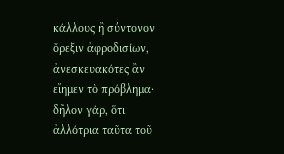κάλλους ἢ σύντονον ὄρεξιν ἀφροδισίων, ἀνεσκευακότες ἂν εἴημεν τὸ πρόβλημα· δῆλον γάρ, ὅτι ἀλλότρια ταῦτα τοῦ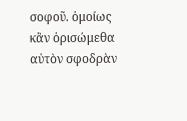σοφοῦ. ὁμοίως κἂν ὁρισώμεθα αὐτὸν σφοδρὰν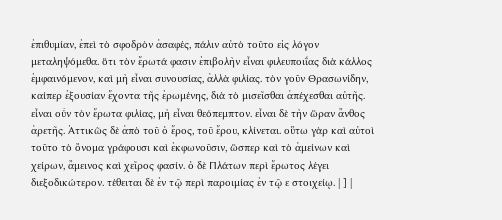ἐπιθυμίαν, ἐπεὶ τὸ σφοδρὸν ἀσαφές, πάλιν αὐτὸ τοῦτο εἰς λόγον μεταληψόμεθα. ὅτι τὸν ἔρωτά φασιν ἐπιβολὴν εἶναι φιλευποιΐας διὰ κάλλος ἐμφαινόμενον, καὶ μὴ εἶναι συνουσίας, ἀλλὰ φιλίας. τὸν γοῦν Θρασωνίδην, καίπερ ἐξουσίαν ἔχοντα τῆς ἐρωμένης, διὰ τὸ μισεῖσθαι ἀπέχεσθαι αὐτῆς. εἶναι οὖν τὸν ἔρωτα φιλίας, μὴ εἶναι θεόπεμπτον. εἶναι δὲ τὴν ὥραν ἄνθος ἀρετῆς. Ἀττικῶς δὲ ἀπὸ τοῦ ὁ ἔρος, τοῦ ἔρου, κλίνεται. οὕτω γὰρ καὶ αὐτοὶ τοῦτο τὸ ὄνομα γράφουσι καὶ ἐκφωνοῦσιν, ὥσπερ καὶ τὸ ἀμείνων καὶ χείρων, ἄμεινος καὶ χεῖρος φασίν. ὁ δὲ Πλάτων περὶ ἔρωτος λέγει διεξοδικώτερον. τέθειται δὲ ἐν τῷ περὶ παροιμίας ἐν τῷ ε στοιχείῳ. | ] |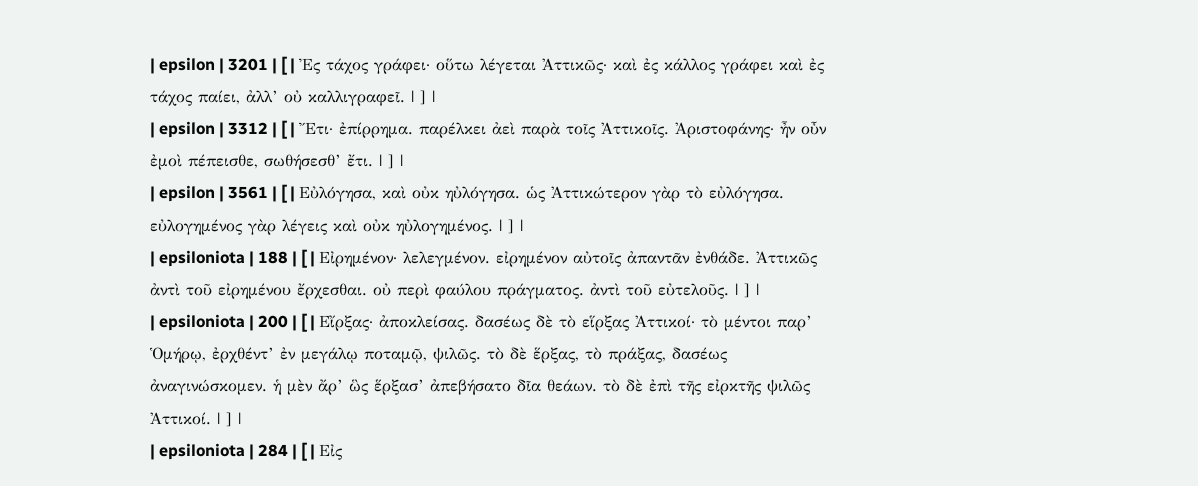| epsilon | 3201 | [ | Ἐς τάχος γράφει· οὕτω λέγεται Ἀττικῶς· καὶ ἐς κάλλος γράφει καὶ ἐς τάχος παίει, ἀλλ’ οὐ καλλιγραφεῖ. | ] |
| epsilon | 3312 | [ | Ἔτι· ἐπίρρημα. παρέλκει ἀεὶ παρὰ τοῖς Ἀττικοῖς. Ἀριστοφάνης· ἦν οὖν ἐμοὶ πέπεισθε, σωθήσεσθ’ ἔτι. | ] |
| epsilon | 3561 | [ | Εὐλόγησα, καὶ οὐκ ηὐλόγησα. ὡς Ἀττικώτερον γὰρ τὸ εὐλόγησα. εὐλογημένος γὰρ λέγεις καὶ οὐκ ηὐλογημένος. | ] |
| epsiloniota | 188 | [ | Εἰρημένον· λελεγμένον. εἰρημένον αὐτοῖς ἀπαντᾶν ἐνθάδε. Ἀττικῶς ἀντὶ τοῦ εἰρημένου ἔρχεσθαι. οὐ περὶ φαύλου πράγματος. ἀντὶ τοῦ εὐτελοῦς. | ] |
| epsiloniota | 200 | [ | Εἴρξας· ἀποκλείσας. δασέως δὲ τὸ εἵρξας Ἀττικοί· τὸ μέντοι παρ’ Ὁμήρῳ, ἐρχθέντ’ ἐν μεγάλῳ ποταμῷ, ψιλῶς. τὸ δὲ ἕρξας, τὸ πράξας, δασέως ἀναγινώσκομεν. ἡ μὲν ἄρ’ ὣς ἕρξασ’ ἀπεβήσατο δῖα θεάων. τὸ δὲ ἐπὶ τῆς εἰρκτῆς ψιλῶς Ἀττικοί. | ] |
| epsiloniota | 284 | [ | Εἰς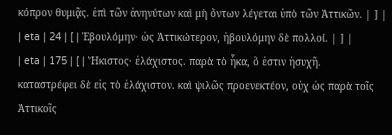κόπρον θυμιᾷς. ἐπὶ τῶν ἀνηνύτων καὶ μὴ ὄντων λέγεται ὑπὸ τῶν Ἀττικῶν. | ] |
| eta | 24 | [ | Ἐβουλόμην· ὡς Ἀττικώτερον, ἠβουλόμην δὲ πολλοί. | ] |
| eta | 175 | [ | Ἤκιστος· ἐλάχιστος. παρὰ τὸ ἦκα, ὅ ἐστιν ἡσυχῆ. καταστρέφει δὲ εἰς τὸ ἐλάχιστον. καὶ ψιλῶς προενεκτέον, οὐχ ὡς παρὰ τοῖς Ἀττικοῖς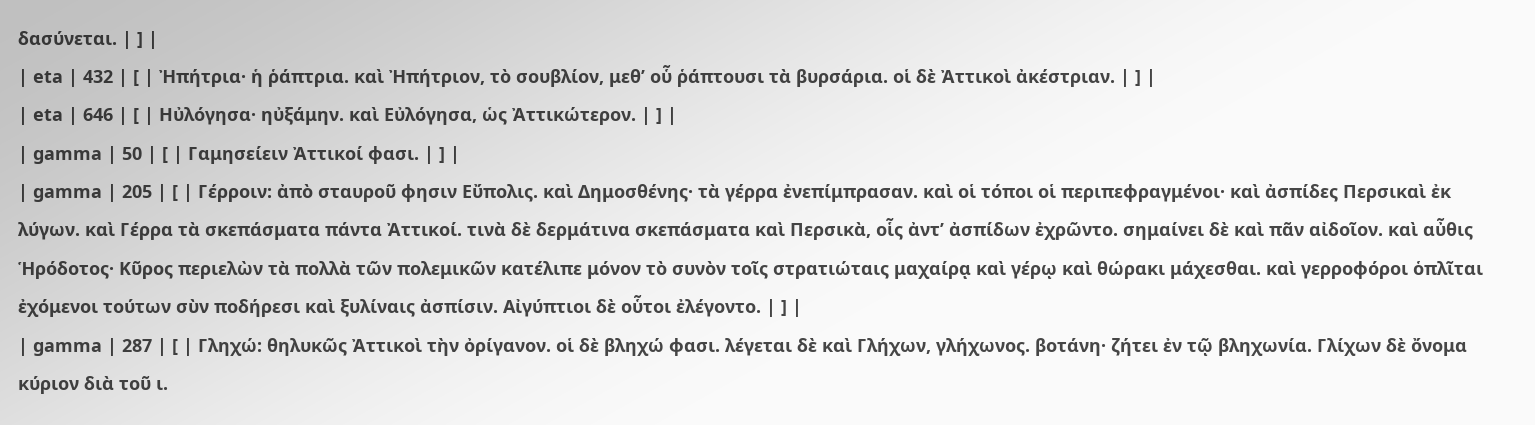δασύνεται. | ] |
| eta | 432 | [ | Ἠπήτρια· ἡ ῥάπτρια. καὶ Ἠπήτριον, τὸ σουβλίον, μεθ’ οὗ ῥάπτουσι τὰ βυρσάρια. οἱ δὲ Ἀττικοὶ ἀκέστριαν. | ] |
| eta | 646 | [ | Ηὐλόγησα· ηὐξάμην. καὶ Εὐλόγησα, ὡς Ἀττικώτερον. | ] |
| gamma | 50 | [ | Γαμησείειν Ἀττικοί φασι. | ] |
| gamma | 205 | [ | Γέρροιν: ἀπὸ σταυροῦ φησιν Εὔπολις. καὶ Δημοσθένης· τὰ γέρρα ἐνεπίμπρασαν. καὶ οἱ τόποι οἱ περιπεφραγμένοι· καὶ ἀσπίδες Περσικαὶ ἐκ λύγων. καὶ Γέρρα τὰ σκεπάσματα πάντα Ἀττικοί. τινὰ δὲ δερμάτινα σκεπάσματα καὶ Περσικὰ, οἷς ἀντ’ ἀσπίδων ἐχρῶντο. σημαίνει δὲ καὶ πᾶν αἰδοῖον. καὶ αὖθις Ἡρόδοτος· Κῦρος περιελὼν τὰ πολλὰ τῶν πολεμικῶν κατέλιπε μόνον τὸ συνὸν τοῖς στρατιώταις μαχαίρᾳ καὶ γέρῳ καὶ θώρακι μάχεσθαι. καὶ γερροφόροι ὁπλῖται ἐχόμενοι τούτων σὺν ποδήρεσι καὶ ξυλίναις ἀσπίσιν. Αἰγύπτιοι δὲ οὗτοι ἐλέγοντο. | ] |
| gamma | 287 | [ | Γληχώ: θηλυκῶς Ἀττικοὶ τὴν ὀρίγανον. οἱ δὲ βληχώ φασι. λέγεται δὲ καὶ Γλήχων, γλήχωνος. βοτάνη· ζήτει ἐν τῷ βληχωνία. Γλίχων δὲ ὄνομα κύριον διὰ τοῦ ι.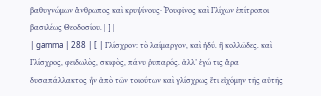βαθυγνώμων ἄνθρωπος καὶ κρυψίνους· Ῥουφῖνος καὶ Γλίχων ἐπίτροποι βασιλέως Θεοδοσίου. | ] |
| gamma | 288 | [ | Γλίσχρον: τὸ λαίμαργον, καὶ ἡδύ. ἢ κολλῶδες. καὶ Γλίσχρος, φειδωλὸς, σκιφὸς, πάνυ ῥυπαρός. ἀλλ’ ἐγώ τις ἄρα δυσαπάλλακτος ἦν ἀπὸ τῶν τοιούτων καὶ γλίσχρως ἔτι εἰχόμην τῆς αὐτῆς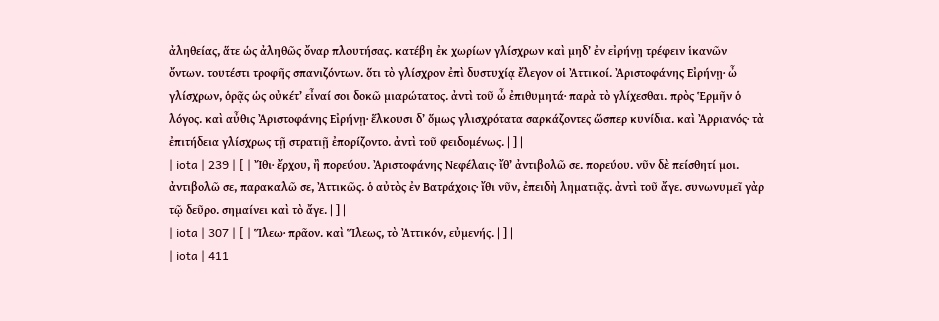ἀληθείας, ἅτε ὡς ἀληθῶς ὄναρ πλουτήσας. κατέβη ἐκ χωρίων γλίσχρων καὶ μηδ’ ἐν εἰρήνῃ τρέφειν ἱκανῶν ὄντων. τουτέστι τροφῆς σπανιζόντων. ὅτι τὸ γλίσχρον ἐπὶ δυστυχίᾳ ἔλεγον οἱ Ἀττικοί. Ἀριστοφάνης Εἰρήνῃ· ὦ γλίσχρων, ὁρᾷς ὡς οὐκέτ’ εἶναί σοι δοκῶ μιαρώτατος. ἀντὶ τοῦ ὦ ἐπιθυμητά· παρὰ τὸ γλίχεσθαι. πρὸς Ἑρμῆν ὁ λόγος. καὶ αὖθις Ἀριστοφάνης Εἰρήνῃ· ἕλκουσι δ’ ὅμως γλισχρότατα σαρκάζοντες ὥσπερ κυνίδια. καὶ Ἀρριανός· τὰ ἐπιτήδεια γλίσχρως τῇ στρατιῇ ἐπορίζοντο. ἀντὶ τοῦ φειδομένως. | ] |
| iota | 239 | [ | Ἴθι· ἔρχου, ἢ πορεύου. Ἀριστοφάνης Νεφέλαις· ἴθ’ ἀντιβολῶ σε. πορεύου. νῦν δὲ πείσθητί μοι. ἀντιβολῶ σε, παρακαλῶ σε, Ἀττικῶς. ὁ αὐτὸς ἐν Βατράχοις· ἴθι νῦν, ἐπειδὴ ληματιᾷς. ἀντὶ τοῦ ἄγε. συνωνυμεῖ γὰρ τῷ δεῦρο. σημαίνει καὶ τὸ ἄγε. | ] |
| iota | 307 | [ | Ἵλεω· πρᾶον. καὶ Ἵλεως, τὸ Ἀττικόν, εὐμενής. | ] |
| iota | 411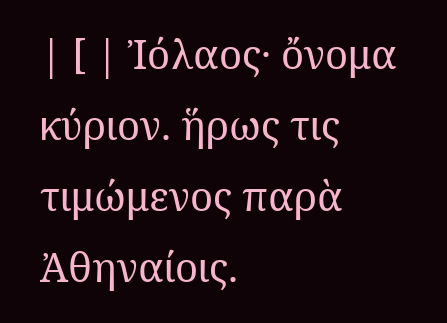| [ | Ἰόλαος· ὄνομα κύριον. ἥρως τις τιμώμενος παρὰ Ἀθηναίοις.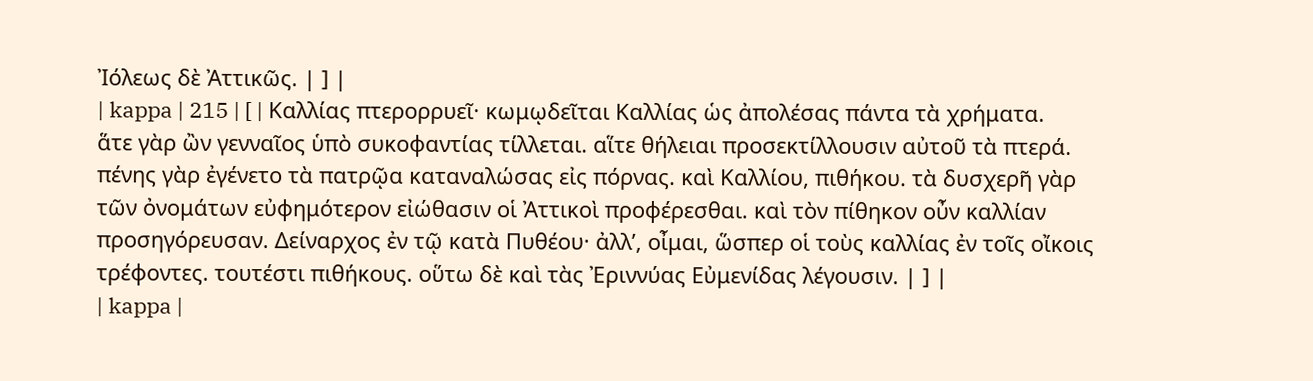Ἰόλεως δὲ Ἀττικῶς. | ] |
| kappa | 215 | [ | Καλλίας πτερορρυεῖ· κωμῳδεῖται Καλλίας ὡς ἀπολέσας πάντα τὰ χρήματα. ἅτε γὰρ ὢν γενναῖος ὑπὸ συκοφαντίας τίλλεται. αἵτε θήλειαι προσεκτίλλουσιν αὐτοῦ τὰ πτερά. πένης γὰρ ἐγένετο τὰ πατρῷα καταναλώσας εἰς πόρνας. καὶ Καλλίου, πιθήκου. τὰ δυσχερῆ γὰρ τῶν ὀνομάτων εὐφημότερον εἰώθασιν οἱ Ἀττικοὶ προφέρεσθαι. καὶ τὸν πίθηκον οὖν καλλίαν προσηγόρευσαν. Δείναρχος ἐν τῷ κατὰ Πυθέου· ἀλλ’, οἶμαι, ὥσπερ οἱ τοὺς καλλίας ἐν τοῖς οἴκοις τρέφοντες. τουτέστι πιθήκους. οὕτω δὲ καὶ τὰς Ἐριννύας Εὐμενίδας λέγουσιν. | ] |
| kappa |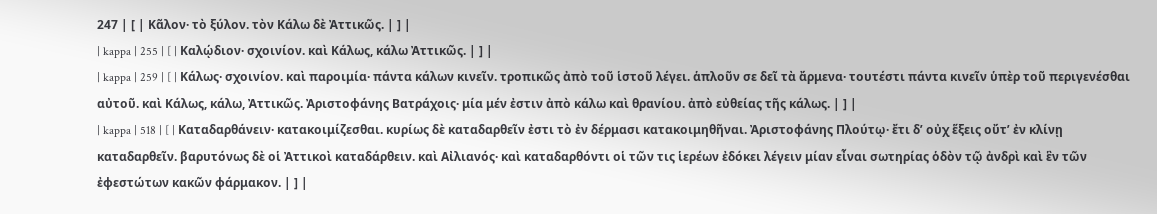247 | [ | Κᾶλον· τὸ ξύλον. τὸν Κάλω δὲ Ἀττικῶς. | ] |
| kappa | 255 | [ | Καλῴδιον· σχοινίον. καὶ Κάλως, κάλω Ἀττικῶς. | ] |
| kappa | 259 | [ | Κάλως· σχοινίον. καὶ παροιμία· πάντα κάλων κινεῖν. τροπικῶς ἀπὸ τοῦ ἱστοῦ λέγει. ἁπλοῦν σε δεῖ τὰ ἄρμενα· τουτέστι πάντα κινεῖν ὑπὲρ τοῦ περιγενέσθαι αὐτοῦ. καὶ Κάλως, κάλω, Ἀττικῶς. Ἀριστοφάνης Βατράχοις· μία μέν ἐστιν ἀπὸ κάλω καὶ θρανίου. ἀπὸ εὐθείας τῆς κάλως. | ] |
| kappa | 518 | [ | Καταδαρθάνειν· κατακοιμίζεσθαι. κυρίως δὲ καταδαρθεῖν ἐστι τὸ ἐν δέρμασι κατακοιμηθῆναι. Ἀριστοφάνης Πλούτῳ· ἔτι δ’ οὐχ ἕξεις οὔτ’ ἐν κλίνῃ καταδαρθεῖν. βαρυτόνως δὲ οἱ Ἀττικοὶ καταδάρθειν. καὶ Αἰλιανός· καὶ καταδαρθόντι οἱ τῶν τις ἱερέων ἐδόκει λέγειν μίαν εἶναι σωτηρίας ὁδὸν τῷ ἀνδρὶ καὶ ἓν τῶν ἐφεστώτων κακῶν φάρμακον. | ] |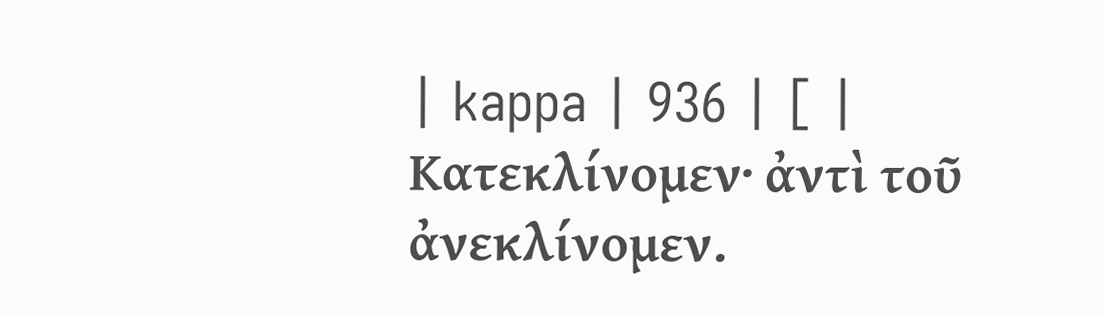| kappa | 936 | [ | Κατεκλίνομεν· ἀντὶ τοῦ ἀνεκλίνομεν.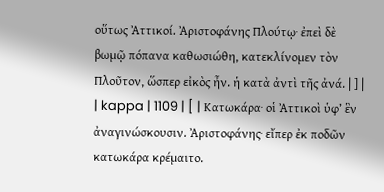οὕτως Ἀττικοί. Ἀριστοφάνης Πλούτῳ· ἐπεὶ δὲ βωμῷ πόπανα καθωσιώθη, κατεκλίνομεν τὸν Πλοῦτον, ὥσπερ εἰκὸς ἦν. ἡ κατὰ ἀντὶ τῆς ἀνά. | ] |
| kappa | 1109 | [ | Κατωκάρα· οἱ Ἀττικοὶ ὑφ’ ἓν ἀναγινώσκουσιν. Ἀριστοφάνης· εἴπερ ἐκ ποδῶν κατωκάρα κρέμαιτο.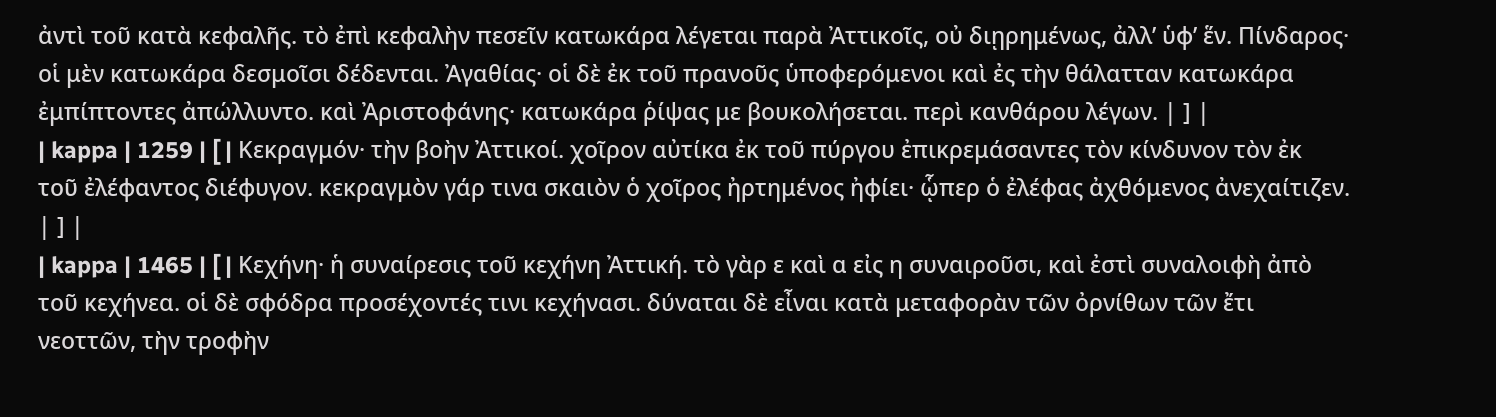ἀντὶ τοῦ κατὰ κεφαλῆς. τὸ ἐπὶ κεφαλὴν πεσεῖν κατωκάρα λέγεται παρὰ Ἀττικοῖς, οὐ διῃρημένως, ἀλλ’ ὑφ’ ἕν. Πίνδαρος· οἱ μὲν κατωκάρα δεσμοῖσι δέδενται. Ἀγαθίας· οἱ δὲ ἐκ τοῦ πρανοῦς ὑποφερόμενοι καὶ ἐς τὴν θάλατταν κατωκάρα ἐμπίπτοντες ἀπώλλυντο. καὶ Ἀριστοφάνης· κατωκάρα ῥίψας με βουκολήσεται. περὶ κανθάρου λέγων. | ] |
| kappa | 1259 | [ | Κεκραγμόν· τὴν βοὴν Ἀττικοί. χοῖρον αὐτίκα ἐκ τοῦ πύργου ἐπικρεμάσαντες τὸν κίνδυνον τὸν ἐκ τοῦ ἐλέφαντος διέφυγον. κεκραγμὸν γάρ τινα σκαιὸν ὁ χοῖρος ἠρτημένος ἠφίει· ᾧπερ ὁ ἐλέφας ἀχθόμενος ἀνεχαίτιζεν. | ] |
| kappa | 1465 | [ | Κεχήνη· ἡ συναίρεσις τοῦ κεχήνη Ἀττική. τὸ γὰρ ε καὶ α εἰς η συναιροῦσι, καὶ ἐστὶ συναλοιφὴ ἀπὸ τοῦ κεχήνεα. οἱ δὲ σφόδρα προσέχοντές τινι κεχήνασι. δύναται δὲ εἶναι κατὰ μεταφορὰν τῶν ὀρνίθων τῶν ἔτι νεοττῶν, τὴν τροφὴν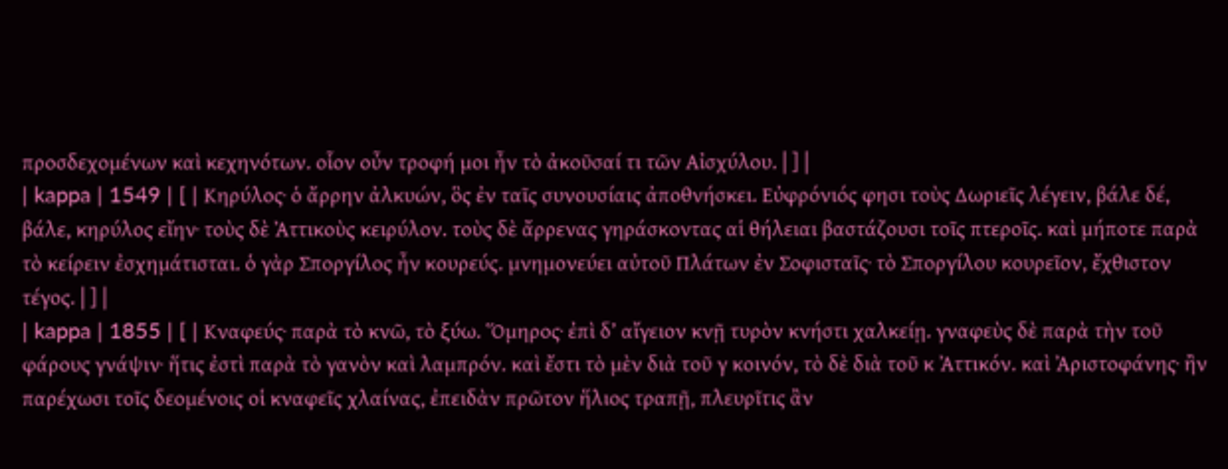προσδεχομένων καὶ κεχηνότων. οἷον οὖν τροφή μοι ἦν τὸ ἀκοῦσαί τι τῶν Αἰσχύλου. | ] |
| kappa | 1549 | [ | Κηρύλος· ὁ ἄρρην ἀλκυών, ὃς ἐν ταῖς συνουσίαις ἀποθνήσκει. Εὐφρόνιός φησι τοὺς Δωριεῖς λέγειν, βάλε δέ, βάλε, κηρύλος εἴην· τοὺς δὲ Ἀττικοὺς κειρύλον. τοὺς δὲ ἄρρενας γηράσκοντας αἱ θήλειαι βαστάζουσι τοῖς πτεροῖς. καὶ μήποτε παρὰ τὸ κείρειν ἐσχημάτισται. ὁ γὰρ Σποργίλος ἦν κουρεύς. μνημονεύει αὐτοῦ Πλάτων ἐν Σοφισταῖς· τὸ Σποργίλου κουρεῖον, ἔχθιστον τέγος. | ] |
| kappa | 1855 | [ | Κναφεύς· παρὰ τὸ κνῶ, τὸ ξύω. Ὅμηρος· ἐπὶ δ’ αἴγειον κνῇ τυρὸν κνήστι χαλκείῃ. γναφεὺς δὲ παρὰ τὴν τοῦ φάρους γνάψιν· ἥτις ἐστὶ παρὰ τὸ γανὸν καὶ λαμπρόν. καὶ ἔστι τὸ μὲν διὰ τοῦ γ κοινόν, τὸ δὲ διὰ τοῦ κ Ἀττικόν. καὶ Ἀριστοφάνης· ἢν παρέχωσι τοῖς δεομένοις οἱ κναφεῖς χλαίνας, ἐπειδὰν πρῶτον ἥλιος τραπῇ, πλευρῖτις ἂν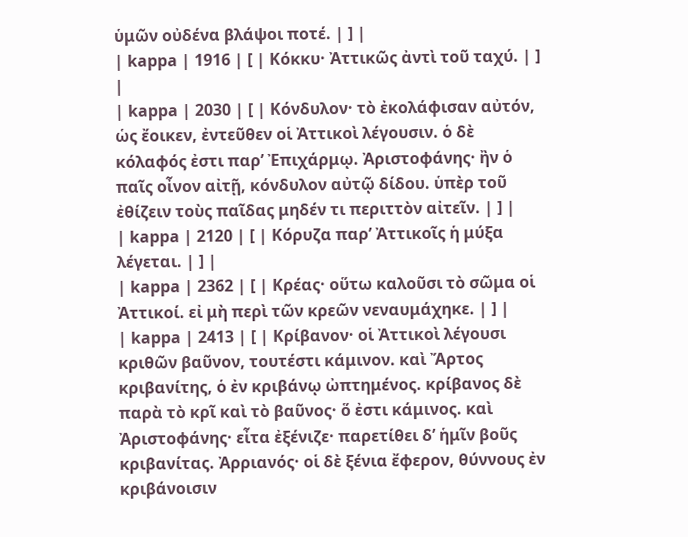ὑμῶν οὐδένα βλάψοι ποτέ. | ] |
| kappa | 1916 | [ | Κόκκυ· Ἀττικῶς ἀντὶ τοῦ ταχύ. | ] |
| kappa | 2030 | [ | Κόνδυλον· τὸ ἐκολάφισαν αὐτόν, ὡς ἔοικεν, ἐντεῦθεν οἱ Ἀττικοὶ λέγουσιν. ὁ δὲ κόλαφός ἐστι παρ’ Ἐπιχάρμῳ. Ἀριστοφάνης· ἢν ὁ παῖς οἶνον αἰτῇ, κόνδυλον αὐτῷ δίδου. ὑπὲρ τοῦ ἐθίζειν τοὺς παῖδας μηδέν τι περιττὸν αἰτεῖν. | ] |
| kappa | 2120 | [ | Κόρυζα παρ’ Ἀττικοῖς ἡ μύξα λέγεται. | ] |
| kappa | 2362 | [ | Κρέας· οὕτω καλοῦσι τὸ σῶμα οἱ Ἀττικοί. εἰ μὴ περὶ τῶν κρεῶν νεναυμάχηκε. | ] |
| kappa | 2413 | [ | Κρίβανον· οἱ Ἀττικοὶ λέγουσι κριθῶν βαῦνον, τουτέστι κάμινον. καὶ Ἄρτος κριβανίτης, ὁ ἐν κριβάνῳ ὠπτημένος. κρίβανος δὲ παρὰ τὸ κρῖ καὶ τὸ βαῦνος· ὅ ἐστι κάμινος. καὶ Ἀριστοφάνης· εἶτα ἐξένιζε· παρετίθει δ’ ἡμῖν βοῦς κριβανίτας. Ἀρριανός· οἱ δὲ ξένια ἔφερον, θύννους ἐν κριβάνοισιν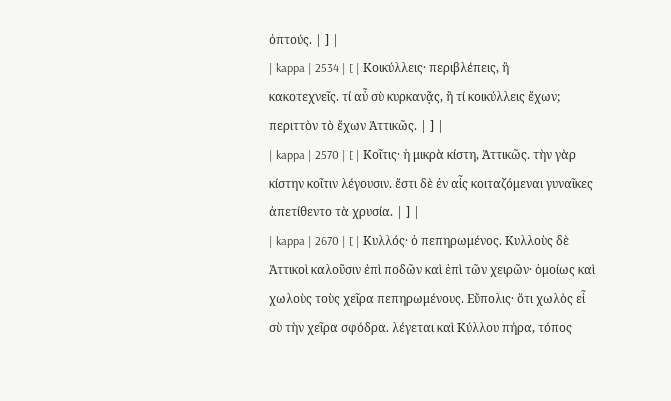ὀπτούς. | ] |
| kappa | 2534 | [ | Κοικύλλεις· περιβλέπεις, ἢ κακοτεχνεῖς. τί αὖ σὺ κυρκανᾷς, ἢ τί κοικύλλεις ἔχων; περιττὸν τὸ ἔχων Ἀττικῶς. | ] |
| kappa | 2570 | [ | Κοῖτις· ἡ μικρὰ κίστη, Ἀττικῶς. τὴν γὰρ κίστην κοῖτιν λέγουσιν. ἔστι δὲ ἐν αἷς κοιταζόμεναι γυναῖκες ἀπετίθεντο τὰ χρυσία. | ] |
| kappa | 2670 | [ | Κυλλός· ὁ πεπηρωμένος. Κυλλοὺς δὲ Ἀττικοὶ καλοῦσιν ἐπὶ ποδῶν καὶ ἐπὶ τῶν χειρῶν· ὁμοίως καὶ χωλοὺς τοὺς χεῖρα πεπηρωμένους. Εὔπολις· ὅτι χωλὸς εἶ σὺ τὴν χεῖρα σφόδρα. λέγεται καὶ Κύλλου πήρα, τόπος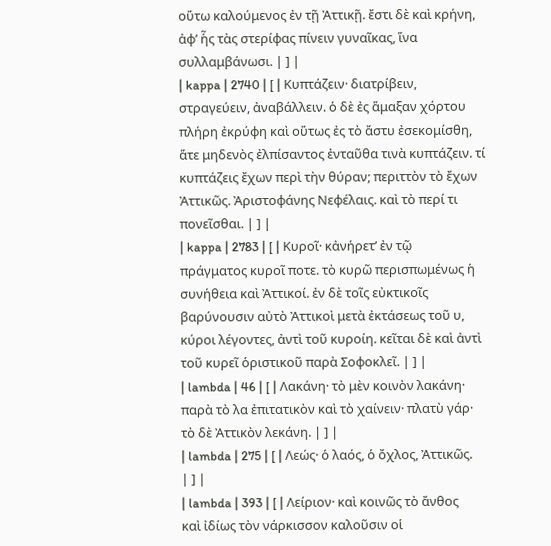οὕτω καλούμενος ἐν τῇ Ἀττικῇ. ἔστι δὲ καὶ κρήνη, ἀφ’ ἧς τὰς στερίφας πίνειν γυναῖκας, ἵνα συλλαμβάνωσι. | ] |
| kappa | 2740 | [ | Κυπτάζειν· διατρίβειν, στραγεύειν, ἀναβάλλειν. ὁ δὲ ἐς ἅμαξαν χόρτου πλήρη ἐκρύφη καὶ οὕτως ἐς τὸ ἄστυ ἐσεκομίσθη, ἅτε μηδενὸς ἐλπίσαντος ἐνταῦθα τινὰ κυπτάζειν. τί κυπτάζεις ἔχων περὶ τὴν θύραν; περιττὸν τὸ ἔχων Ἀττικῶς. Ἀριστοφάνης Νεφέλαις. καὶ τὸ περί τι πονεῖσθαι. | ] |
| kappa | 2783 | [ | Κυροῖ· κἀνήρετ’ ἐν τῷ πράγματος κυροῖ ποτε. τὸ κυρῶ περισπωμένως ἡ συνήθεια καὶ Ἀττικοί. ἐν δὲ τοῖς εὐκτικοῖς βαρύνουσιν αὐτὸ Ἀττικοὶ μετὰ ἐκτάσεως τοῦ υ, κύροι λέγοντες, ἀντὶ τοῦ κυροίη. κεῖται δὲ καὶ ἀντὶ τοῦ κυρεῖ ὁριστικοῦ παρὰ Σοφοκλεῖ. | ] |
| lambda | 46 | [ | Λακάνη· τὸ μὲν κοινὸν λακάνη· παρὰ τὸ λα ἐπιτατικὸν καὶ τὸ χαίνειν· πλατὺ γάρ· τὸ δὲ Ἀττικὸν λεκάνη. | ] |
| lambda | 275 | [ | Λεώς· ὁ λαός, ὁ ὄχλος, Ἀττικῶς. | ] |
| lambda | 393 | [ | Λείριον· καὶ κοινῶς τὸ ἄνθος καὶ ἰδίως τὸν νάρκισσον καλοῦσιν οἱ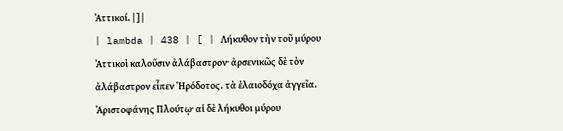Ἀττικοί. | ] |
| lambda | 438 | [ | Λήκυθον τὴν τοῦ μύρου Ἀττικοὶ καλοῦσιν ἀλάβαστρον· ἀρσενικῶς δὲ τὸν ἀλάβαστρον εἶπεν Ἡρόδοτος. τὰ ἐλαιοδόχα ἀγγεῖα. Ἀριστοφάνης Πλούτῳ· αἱ δὲ λήκυθοι μύρου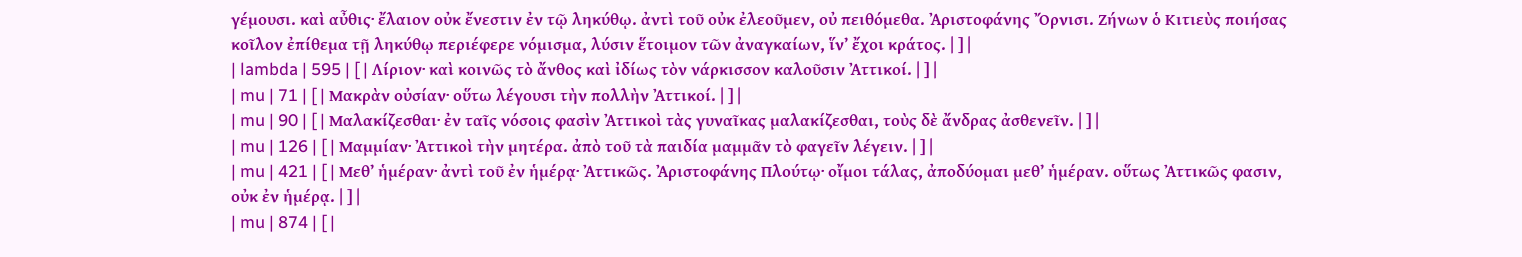γέμουσι. καὶ αὖθις· ἔλαιον οὐκ ἔνεστιν ἐν τῷ ληκύθῳ. ἀντὶ τοῦ οὐκ ἐλεοῦμεν, οὐ πειθόμεθα. Ἀριστοφάνης Ὄρνισι. Ζήνων ὁ Κιτιεὺς ποιήσας κοῖλον ἐπίθεμα τῇ ληκύθῳ περιέφερε νόμισμα, λύσιν ἕτοιμον τῶν ἀναγκαίων, ἵν’ ἔχοι κράτος. | ] |
| lambda | 595 | [ | Λίριον· καὶ κοινῶς τὸ ἄνθος καὶ ἰδίως τὸν νάρκισσον καλοῦσιν Ἀττικοί. | ] |
| mu | 71 | [ | Μακρὰν οὐσίαν· οὕτω λέγουσι τὴν πολλὴν Ἀττικοί. | ] |
| mu | 90 | [ | Μαλακίζεσθαι· ἐν ταῖς νόσοις φασὶν Ἀττικοὶ τὰς γυναῖκας μαλακίζεσθαι, τοὺς δὲ ἄνδρας ἀσθενεῖν. | ] |
| mu | 126 | [ | Μαμμίαν· Ἀττικοὶ τὴν μητέρα. ἀπὸ τοῦ τὰ παιδία μαμμᾶν τὸ φαγεῖν λέγειν. | ] |
| mu | 421 | [ | Μεθ’ ἡμέραν· ἀντὶ τοῦ ἐν ἡμέρᾳ· Ἀττικῶς. Ἀριστοφάνης Πλούτῳ· οἴμοι τάλας, ἀποδύομαι μεθ’ ἡμέραν. οὕτως Ἀττικῶς φασιν, οὐκ ἐν ἡμέρᾳ. | ] |
| mu | 874 | [ |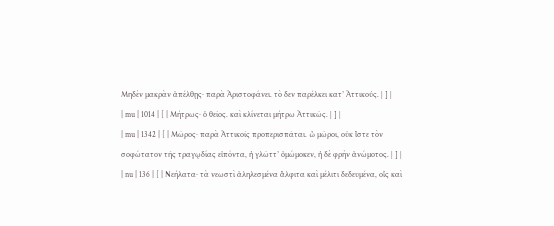Μηδὲν μακρὰν ἀπέλθῃς· παρὰ Ἀριστοφάνει. τὸ δεν παρέλκει κατ’ Ἀττικούς. | ] |
| mu | 1014 | [ | Μήτρως· ὁ θεῖος. καὶ κλίνεται μήτρω Ἀττικῶς. | ] |
| mu | 1342 | [ | Μῶρος· παρὰ Ἀττικοῖς προπερισπᾶται. ὦ μῶροι, οὐκ ἴστε τὸν σοφώτατον τῆς τραγῳδίας εἰπόντα, ἡ γλῶττ’ ὀμώμοκεν, ἡ δὲ φρὴν ἀνώμοτος. | ] |
| nu | 136 | [ | Νεήλατα· τὰ νεωστὶ ἀληλεσμένα ἄλφιτα καὶ μέλιτι δεδευμένα, οἷς καὶ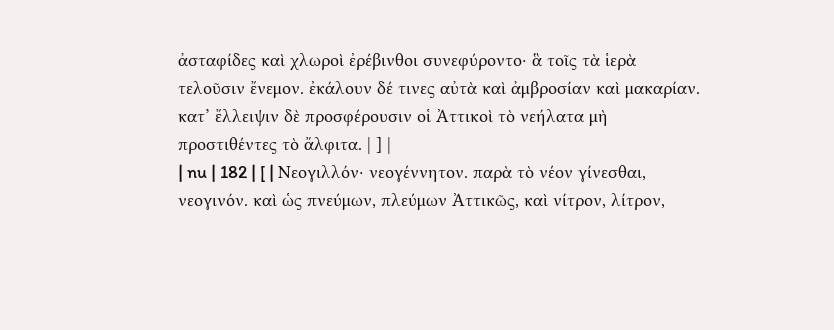ἀσταφίδες καὶ χλωροὶ ἐρέβινθοι συνεφύροντο· ἃ τοῖς τὰ ἱερὰ τελοῦσιν ἔνεμον. ἐκάλουν δέ τινες αὐτὰ καὶ ἀμβροσίαν καὶ μακαρίαν. κατ’ ἔλλειψιν δὲ προσφέρουσιν οἱ Ἀττικοὶ τὸ νεήλατα μὴ προστιθέντες τὸ ἄλφιτα. | ] |
| nu | 182 | [ | Νεογιλλόν· νεογέννητον. παρὰ τὸ νέον γίνεσθαι, νεογινόν. καὶ ὡς πνεύμων, πλεύμων Ἀττικῶς, καὶ νίτρον, λίτρον,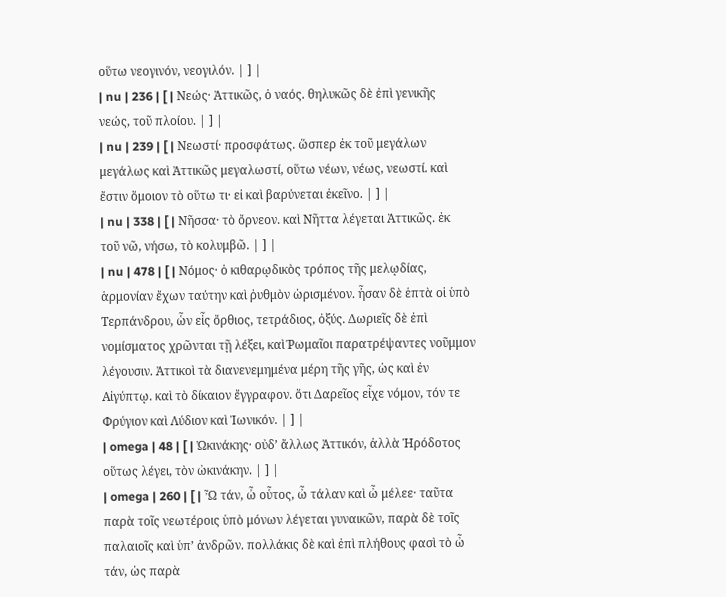οὕτω νεογινόν, νεογιλόν. | ] |
| nu | 236 | [ | Νεώς· Ἀττικῶς, ὁ ναός. θηλυκῶς δὲ ἐπὶ γενικῆς νεώς, τοῦ πλοίου. | ] |
| nu | 239 | [ | Νεωστί· προσφάτως. ὥσπερ ἐκ τοῦ μεγάλων μεγάλως καὶ Ἀττικῶς μεγαλωστί, οὕτω νέων, νέως, νεωστί. καὶ ἔστιν ὅμοιον τὸ οὕτω τι· εἰ καὶ βαρύνεται ἐκεῖνο. | ] |
| nu | 338 | [ | Νῆσσα· τὸ ὄρνεον. καὶ Νῆττα λέγεται Ἀττικῶς. ἐκ τοῦ νῶ, νήσω, τὸ κολυμβῶ. | ] |
| nu | 478 | [ | Νόμος· ὁ κιθαρῳδικὸς τρόπος τῆς μελῳδίας, ἁρμονίαν ἔχων ταύτην καὶ ῥυθμὸν ὡρισμένον. ἦσαν δὲ ἑπτὰ οἱ ὑπὸ Τερπάνδρου, ὧν εἷς ὄρθιος, τετράδιος, ὀξύς. Δωριεῖς δὲ ἐπὶ νομίσματος χρῶνται τῇ λέξει, καὶ Ῥωμαῖοι παρατρέψαντες νοῦμμον λέγουσιν. Ἀττικοὶ τὰ διανενεμημένα μέρη τῆς γῆς, ὡς καὶ ἐν Αἰγύπτῳ. καὶ τὸ δίκαιον ἔγγραφον. ὅτι Δαρεῖος εἶχε νόμον, τόν τε Φρύγιον καὶ Λύδιον καὶ Ἰωνικόν. | ] |
| omega | 48 | [ | Ὠκινάκης· οὐδ’ ἄλλως Ἀττικόν, ἀλλὰ Ἡρόδοτος οὕτως λέγει, τὸν ὠκινάκην. | ] |
| omega | 260 | [ | Ὦ τάν, ὦ οὗτος, ὦ τάλαν καὶ ὦ μέλεε· ταῦτα παρὰ τοῖς νεωτέροις ὑπὸ μόνων λέγεται γυναικῶν, παρὰ δὲ τοῖς παλαιοῖς καὶ ὑπ’ ἀνδρῶν. πολλάκις δὲ καὶ ἐπὶ πλήθους φασὶ τὸ ὦ τάν, ὡς παρὰ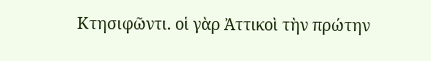Κτησιφῶντι. οἱ γὰρ Ἀττικοὶ τὴν πρώτην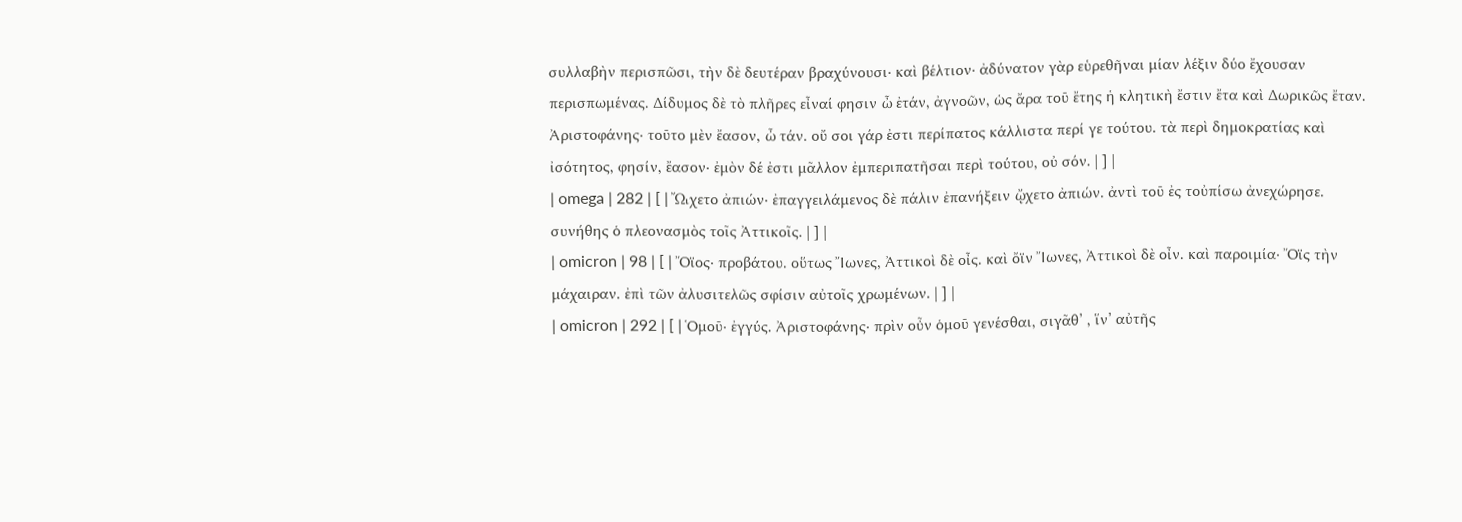συλλαβὴν περισπῶσι, τὴν δὲ δευτέραν βραχύνουσι· καὶ βέλτιον· ἀδύνατον γὰρ εὑρεθῆναι μίαν λέξιν δύο ἔχουσαν περισπωμένας. Δίδυμος δὲ τὸ πλῆρες εἶναί φησιν ὦ ἐτάν, ἀγνοῶν, ὡς ἄρα τοῦ ἔτης ἡ κλητικὴ ἔστιν ἔτα καὶ Δωρικῶς ἔταν. Ἀριστοφάνης· τοῦτο μὲν ἔασον, ὦ τάν. οὔ σοι γάρ ἐστι περίπατος κάλλιστα περί γε τούτου. τὰ περὶ δημοκρατίας καὶ ἰσότητος, φησίν, ἔασον· ἐμὸν δέ ἐστι μᾶλλον ἐμπεριπατῆσαι περὶ τούτου, οὐ σόν. | ] |
| omega | 282 | [ | ᾬχετο ἀπιών· ἐπαγγειλάμενος δὲ πάλιν ἐπανήξειν ᾤχετο ἀπιών. ἀντὶ τοῦ ἐς τοὐπίσω ἀνεχώρησε. συνήθης ὁ πλεονασμὸς τοῖς Ἀττικοῖς. | ] |
| omicron | 98 | [ | Ὄϊος· προβάτου. οὕτως Ἴωνες, Ἀττικοὶ δὲ οἶς. καὶ ὄϊν Ἴωνες, Ἀττικοὶ δὲ οἶν. καὶ παροιμία· Ὄϊς τὴν μάχαιραν. ἐπὶ τῶν ἀλυσιτελῶς σφίσιν αὐτοῖς χρωμένων. | ] |
| omicron | 292 | [ | Ὁμοῦ· ἐγγύς. Ἀριστοφάνης· πρὶν οὖν ὁμοῦ γενέσθαι, σιγᾶθ’ , ἵν’ αὐτῆς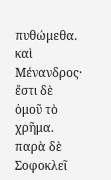πυθώμεθα. καὶ Μένανδρος· ἔστι δὲ ὁμοῦ τὸ χρῆμα. παρὰ δὲ Σοφοκλεῖ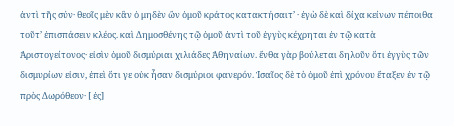ἀντὶ τῆς σύν· θεοῖς μὲν κἂν ὁ μηδὲν ὢν ὁμοῦ κράτος κατακτήσαιτ’ · ἐγὼ δὲ καὶ δίχα κείνων πέποιθα τοῦτ’ ἐπισπάσειν κλέος. καὶ Δημοσθένης τῷ ὁμοῦ ἀντὶ τοῦ ἐγγὺς κέχρηται ἐν τῷ κατὰ Ἀριστογείτονος· εἰσὶν ὁμοῦ δισμύριαι χιλιάδες Ἀθηναίων. ἔνθα γὰρ βούλεται δηλοῦν ὅτι ἐγγὺς τῶν δισμυρίων εἰσιν, ἐπεὶ ὅτι γε οὐκ ἦσαν δισμύριοι φανερόν. Ἰσαῖος δὲ τὸ ὁμοῦ ἐπὶ χρόνου ἔταξεν ἐν τῷ πρὸς Δωρόθεον· [ ἐς]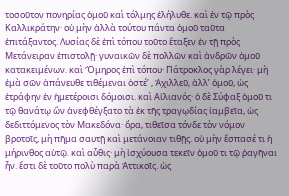τοσοῦτον πονηρίας ὁμοῦ καὶ τόλμης ἐλήλυθε. καὶ ἐν τῷ πρὸς Καλλικράτην· οὐ μὴν ἀλλὰ τούτου πάντα ὁμοῦ ταῦτα ἐπιτάξαντος. Λυσίας δὲ ἐπὶ τόπου τοῦτο ἔταξεν ἐν τῇ πρὸς Μετάνειραν ἐπιστολῇ· γυναικῶν δὲ πολλῶν καὶ ἀνδρῶν ὁμοῦ κατακειμένων. καὶ Ὅμηρος ἐπὶ τόπου· Πάτροκλος γὰρ λέγει· μὴ ἐμὰ σῶν ἀπάνευθε τιθέμεναι ὀστέ’ , Ἀχιλλεῦ, ἀλλ’ ὁμοῦ, ὡς ἐτράφην ἐν ἡμετέροισι δόμοισι. καὶ Αἰλιανός· ὁ δὲ Σύφαξ ὁμοῦ τι τῷ θανάτῳ ὢν ἀνεφθέγξατο τὰ ἐκ τῆς τραγῳδίας ἰαμβεῖα, ὡς δεδιττόμενος τὸν Μακεδόνα· ὅρα, τιθεῖσα τόνδε τὸν νόμον βροτοῖς, μὴ πῆμα σαυτῇ καὶ μετάνοιαν τιθῇς. οὐ μὴν ἔσπασέ τι ἡ μήρινθος αὐτῷ. καὶ αὖθις· μὴ ἰσχύουσα τεκεῖν ὁμοῦ τι τῷ ῥαγῆναι ἦν. ἔστι δὲ τοῦτο πολὺ παρὰ Ἀττικοῖς. ὡς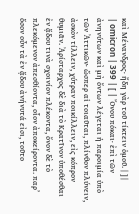καὶ Μένανδρος· ἤδη γὰρ τοῦ τίκτειν ὁμοῦ. | ] |
| omicron | 399 | [ | Ὄνου πόκαι· ἐπὶ τῶν ἀνηνύτων καὶ μὴ ὄντων λέγεται ἡ παροιμία ὑπὸ τῶν Ἀττικῶν· ὥσπερ αἱ τοιαῦται, πλίνθον πλύνειν, ἀσκὸν τίλλειν, χύτραν ποικίλλειν, εἰς κόπρον θυμιᾶν. Ἀρίσταρχος δὲ διὰ τὸ Κρατῖνον ὑποθέσθαι ἐν ᾅδου τινὰ σχοινίον πλέκοντα, ὄνον δὲ τὸ πλεκόμενον ἀπεσθίοντα, οἷον ἀποκείροντα. παρ’ ὅσον οὖν τὰ ἐν ᾅδου ἀνήνυτά εἰσι, τοῦτο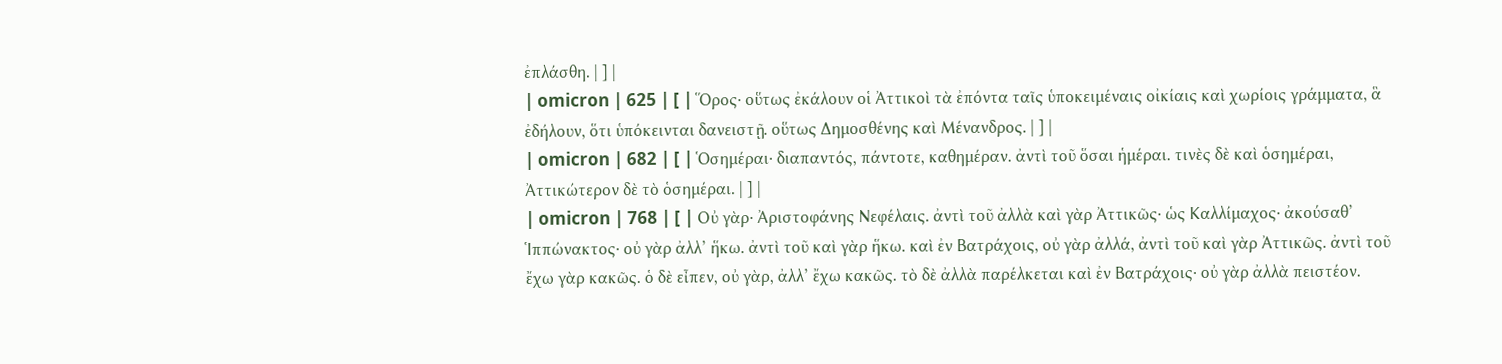ἐπλάσθη. | ] |
| omicron | 625 | [ | Ὅρος· οὕτως ἐκάλουν οἱ Ἀττικοὶ τὰ ἐπόντα ταῖς ὑποκειμέναις οἰκίαις καὶ χωρίοις γράμματα, ἃ ἐδήλουν, ὅτι ὑπόκεινται δανειστῇ. οὕτως Δημοσθένης καὶ Μένανδρος. | ] |
| omicron | 682 | [ | Ὁσημέραι· διαπαντός, πάντοτε, καθημέραν. ἀντὶ τοῦ ὅσαι ἡμέραι. τινὲς δὲ καὶ ὁσημέραι, Ἀττικώτερον δὲ τὸ ὁσημέραι. | ] |
| omicron | 768 | [ | Οὐ γὰρ· Ἀριστοφάνης Νεφέλαις. ἀντὶ τοῦ ἀλλὰ καὶ γὰρ Ἀττικῶς· ὡς Καλλίμαχος· ἀκούσαθ’ Ἱππώνακτος· οὐ γὰρ ἀλλ’ ἥκω. ἀντὶ τοῦ καὶ γὰρ ἥκω. καὶ ἐν Βατράχοις, οὐ γὰρ ἀλλά, ἀντὶ τοῦ καὶ γὰρ Ἀττικῶς. ἀντὶ τοῦ ἔχω γὰρ κακῶς. ὁ δὲ εἶπεν, οὐ γὰρ, ἀλλ’ ἔχω κακῶς. τὸ δὲ ἀλλὰ παρέλκεται καὶ ἐν Βατράχοις· οὐ γὰρ ἀλλὰ πειστέον.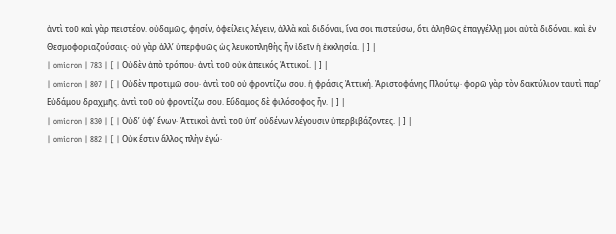ἀντὶ τοῦ καὶ γὰρ πειστέον. οὐδαμῶς, φησίν, ὀφείλεις λέγειν, ἀλλὰ καὶ διδόναι, ἵνα σοι πιστεύσω, ὅτι ἀληθῶς ἐπαγγέλλῃ μοι αὐτὰ διδόναι. καὶ ἐν Θεσμοφοριαζούσαις· οὐ γὰρ ἀλλ’ ὑπερφυῶς ὡς λευκοπληθὴς ἦν ἰδεῖν ἡ ἐκκλησία. | ] |
| omicron | 783 | [ | Οὐδὲν ἀπὸ τρόπου· ἀντὶ τοῦ οὐκ ἀπεικός Ἀττικοί. | ] |
| omicron | 807 | [ | Οὐδὲν προτιμῶ σου· ἀντὶ τοῦ οὐ φροντίζω σου. ἡ φράσις Ἀττική. Ἀριστοφάνης Πλούτῳ· φορῶ γὰρ τὸν δακτύλιον ταυτὶ παρ’ Εὐδάμου δραχμῆς. ἀντὶ τοῦ οὐ φροντίζω σου. Εὔδαμος δὲ φιλόσοφος ἦν. | ] |
| omicron | 830 | [ | Οὐδ’ ὑφ’ ἕνων· Ἀττικοὶ ἀντὶ τοῦ ὑπ’ οὐδένων λέγουσιν ὑπερβιβάζοντες. | ] |
| omicron | 882 | [ | Οὐκ ἔστιν ἄλλος πλὴν ἐγώ·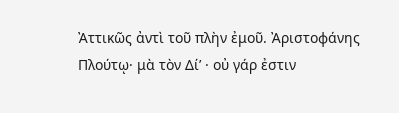Ἀττικῶς ἀντὶ τοῦ πλὴν ἐμοῦ. Ἀριστοφάνης Πλούτῳ· μὰ τὸν Δί’ · οὐ γάρ ἐστιν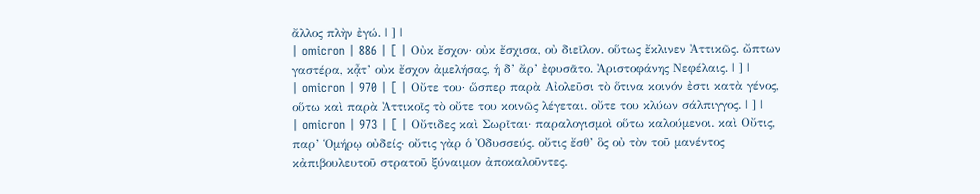ἄλλος πλὴν ἐγώ. | ] |
| omicron | 886 | [ | Οὐκ ἔσχον· οὐκ ἔσχισα, οὐ διεῖλον. οὕτως ἔκλινεν Ἀττικῶς. ὤπτων γαστέρα, κᾆτ’ οὐκ ἔσχον ἀμελήσας, ἡ δ’ ἄρ’ ἐφυσᾶτο. Ἀριστοφάνης Νεφέλαις. | ] |
| omicron | 970 | [ | Οὔτε του· ὥσπερ παρὰ Αἰολεῦσι τὸ ὅτινα κοινόν ἐστι κατὰ γένος, οὕτω καὶ παρὰ Ἀττικοῖς τὸ οὔτε του κοινῶς λέγεται. οὔτε του κλύων σάλπιγγος. | ] |
| omicron | 973 | [ | Οὔτιδες καὶ Σωρῖται· παραλογισμοὶ οὕτω καλούμενοι. καὶ Οὔτις, παρ’ Ὁμήρῳ οὐδείς· οὔτις γὰρ ὁ Ὀδυσσεύς. οὔτις ἔσθ’ ὃς οὐ τὸν τοῦ μανέντος κἀπιβουλευτοῦ στρατοῦ ξύναιμον ἀποκαλοῦντες.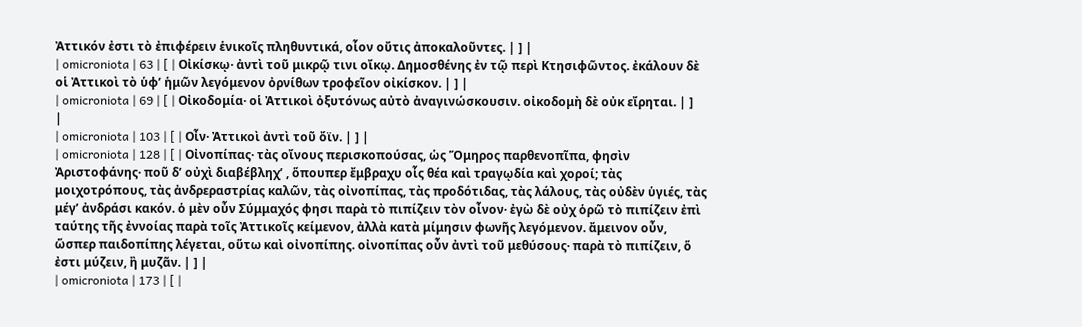Ἀττικόν ἐστι τὸ ἐπιφέρειν ἑνικοῖς πληθυντικά, οἷον οὔτις ἀποκαλοῦντες. | ] |
| omicroniota | 63 | [ | Οἰκίσκῳ· ἀντὶ τοῦ μικρῷ τινι οἴκῳ. Δημοσθένης ἐν τῷ περὶ Κτησιφῶντος. ἐκάλουν δὲ οἱ Ἀττικοὶ τὸ ὑφ’ ἡμῶν λεγόμενον ὀρνίθων τροφεῖον οἰκίσκον. | ] |
| omicroniota | 69 | [ | Οἰκοδομία· οἱ Ἀττικοὶ ὀξυτόνως αὐτὸ ἀναγινώσκουσιν. οἰκοδομὴ δὲ οὐκ εἴρηται. | ] |
| omicroniota | 103 | [ | Οἶν· Ἀττικοὶ ἀντὶ τοῦ ὄϊν. | ] |
| omicroniota | 128 | [ | Οἰνοπίπας· τὰς οἴνους περισκοπούσας, ὡς Ὅμηρος παρθενοπῖπα, φησὶν Ἀριστοφάνης· ποῦ δ’ οὐχὶ διαβέβληχ’ , ὅπουπερ ἔμβραχυ οἷς θέα καὶ τραγῳδία καὶ χοροί; τὰς μοιχοτρόπους, τὰς ἀνδρεραστρίας καλῶν, τὰς οἰνοπίπας, τὰς προδότιδας, τὰς λάλους, τὰς οὐδὲν ὑγιές, τὰς μέγ’ ἀνδράσι κακόν. ὁ μὲν οὖν Σύμμαχός φησι παρὰ τὸ πιπίζειν τὸν οἶνον· ἐγὼ δὲ οὐχ ὁρῶ τὸ πιπίζειν ἐπὶ ταύτης τῆς ἐννοίας παρὰ τοῖς Ἀττικοῖς κείμενον, ἀλλὰ κατὰ μίμησιν φωνῆς λεγόμενον. ἄμεινον οὖν, ὥσπερ παιδοπίπης λέγεται, οὕτω καὶ οἰνοπίπης. οἰνοπίπας οὖν ἀντὶ τοῦ μεθύσους· παρὰ τὸ πιπίζειν, ὅ ἐστι μύζειν, ἢ μυζᾶν. | ] |
| omicroniota | 173 | [ |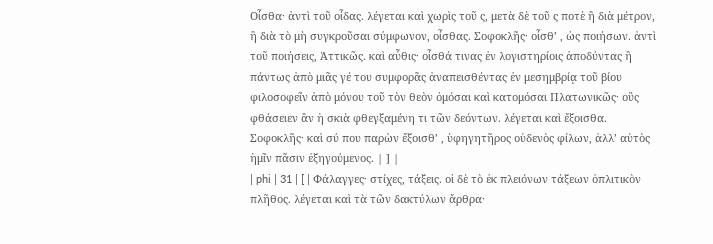Οἶσθα· ἀντὶ τοῦ οἶδας. λέγεται καὶ χωρὶς τοῦ ς, μετὰ δὲ τοῦ ς ποτὲ ἢ διὰ μέτρον, ἢ διὰ τὸ μὴ συγκροῦσαι σύμφωνον, οἶσθας. Σοφοκλῆς· οἶσθ’ , ὡς ποιήσων. ἀντὶ τοῦ ποιήσεις, Ἀττικῶς. καὶ αὖθις· οἶσθά τινας ἐν λογιστηρίοις ἀποδύντας ἢ πάντως ἀπὸ μιᾶς γέ του συμφορᾶς ἀναπεισθέντας ἐν μεσημβρίᾳ τοῦ βίου φιλοσοφεῖν ἀπὸ μόνου τοῦ τὸν θεὸν ὀμόσαι καὶ κατομόσαι Πλατωνικῶς· οὓς φθάσειεν ἂν ἡ σκιὰ φθεγξαμένη τι τῶν δεόντων. λέγεται καὶ ἔξοισθα. Σοφοκλῆς· καὶ σύ που παρὼν ἔξοισθ’ , ὑφηγητῆρος οὐδενὸς φίλων, ἀλλ’ αὐτὸς ἡμῖν πᾶσιν ἐξηγούμενος. | ] |
| phi | 31 | [ | Φάλαγγες· στίχες, τάξεις. οἱ δὲ τὸ ἐκ πλειόνων τάξεων ὁπλιτικὸν πλῆθος. λέγεται καὶ τὰ τῶν δακτύλων ἄρθρα·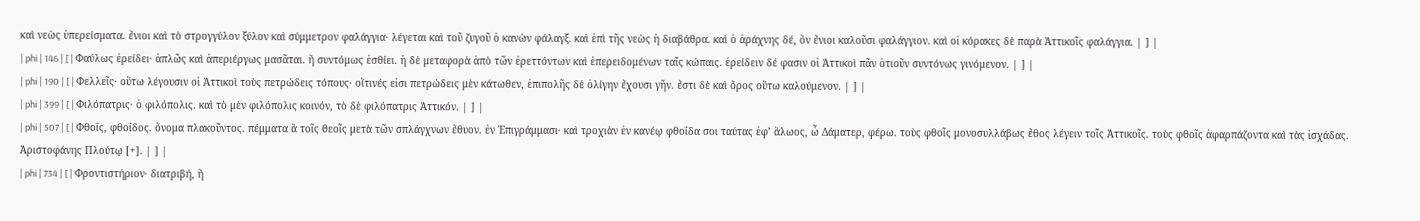καὶ νεὼς ὑπερείσματα. ἔνιοι καὶ τὸ στρογγύλον ξύλον καὶ σύμμετρον φαλάγγια· λέγεται καὶ τοῦ ζυγοῦ ὁ κανὼν φάλαγξ. καὶ ἐπὶ τῆς νεὼς ἡ διαβάθρα. καὶ ὁ ἀράχνης δέ, ὃν ἔνιοι καλοῦσι φαλάγγιον. καὶ οἱ κόρακες δὲ παρὰ Ἀττικοῖς φαλάγγια. | ] |
| phi | 146 | [ | Φαύλως ἐρείδει· ἁπλῶς καὶ ἀπεριέργως μασᾶται. ἢ συντόμως ἐσθίει. ἡ δὲ μεταφορὰ ἀπὸ τῶν ἐρεττόντων καὶ ἐπερειδομένων ταῖς κώπαις. ἐρείδειν δέ φασιν οἱ Ἀττικοὶ πᾶν ὁτιοῦν συντόνως γινόμενον. | ] |
| phi | 190 | [ | Φελλεῖς· οὕτω λέγουσιν οἱ Ἀττικοὶ τοὺς πετρώδεις τόπους· οἵτινές εἰσι πετρώδεις μὲν κάτωθεν, ἐπιπολῆς δὲ ὀλίγην ἔχουσι γῆν. ἔστι δὲ καὶ ὄρος οὕτω καλούμενον. | ] |
| phi | 399 | [ | Φιλόπατρις· ὁ φιλόπολις. καὶ τὸ μὲν φιλόπολις κοινόν, τὸ δὲ φιλόπατρις Ἀττικόν. | ] |
| phi | 507 | [ | Φθοΐς, φθοΐδος. ὄνομα πλακοῦντος. πέμματα ἃ τοῖς θεοῖς μετὰ τῶν σπλάγχνων ἔθυον. ἐν Ἐπιγράμμασι· καὶ τροχιὰν ἐν κανέῳ φθοΐδα σοι ταύτας ἐφ’ ἅλωος, ὦ Δάματερ, φέρω. τοὺς φθοῖς μονοσυλλάβως ἔθος λέγειν τοῖς Ἀττικοῖς. τοὺς φθοῖς ἀφαρπάζοντα καὶ τὰς ἰσχάδας. Ἀριστοφάνης Πλούτῳ [+]. | ] |
| phi | 734 | [ | Φροντιστήριον· διατριβή, ἢ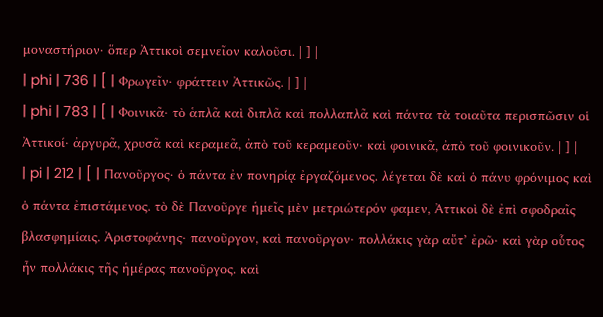μοναστήριον· ὅπερ Ἀττικοὶ σεμνεῖον καλοῦσι. | ] |
| phi | 736 | [ | Φρωγεῖν· φράττειν Ἀττικῶς. | ] |
| phi | 783 | [ | Φοινικᾶ· τὸ ἁπλᾶ καὶ διπλᾶ καὶ πολλαπλᾶ καὶ πάντα τὰ τοιαῦτα περισπῶσιν οἱ Ἀττικοί· ἀργυρᾶ, χρυσᾶ καὶ κεραμεᾶ, ἀπὸ τοῦ κεραμεοῦν· καὶ φοινικᾶ, ἀπὸ τοῦ φοινικοῦν. | ] |
| pi | 212 | [ | Πανοῦργος· ὁ πάντα ἐν πονηρίᾳ ἐργαζόμενος. λέγεται δὲ καὶ ὁ πάνυ φρόνιμος καὶ ὁ πάντα ἐπιστάμενος. τὸ δὲ Πανοῦργε ἡμεῖς μὲν μετριώτερόν φαμεν, Ἀττικοὶ δὲ ἐπὶ σφοδραῖς βλασφημίαις. Ἀριστοφάνης· πανοῦργον, καὶ πανοῦργον· πολλάκις γὰρ αὔτ’ ἐρῶ· καὶ γὰρ οὗτος ἦν πολλάκις τῆς ἡμέρας πανοῦργος. καὶ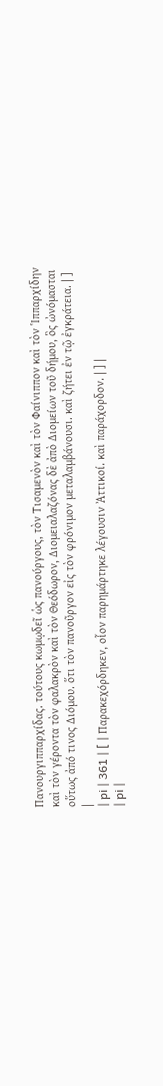Πανουργιππαρχίδας. τούτους κωμῳδεῖ ὡς πανούργους, τὸν Τισαμενὸν καὶ τὸν Φαίνιππον καὶ τὸν Ἱππαρχίδην καὶ τὸν γέροντα τὸν φαλακρὸν καὶ τὸν Θεόδωρον, Διομειαλαζόνας δὲ ἀπὸ Διομείων τοῦ δήμου, ὃς ὠνόμασται οὕτως ἀπό τινος Διόμου. ὅτι τὸν πανοῦργον εἰς τὸν φρόνιμον μεταλαμβάνουσι. καὶ ζήτει ἐν τῷ ἐγκράτεια. | ] |
| pi | 361 | [ | Παρακεχόρδηκεν, οἷον παρημάρτηκε λέγουσιν Ἀττικοί. καὶ παράχορδον. | ] |
| pi |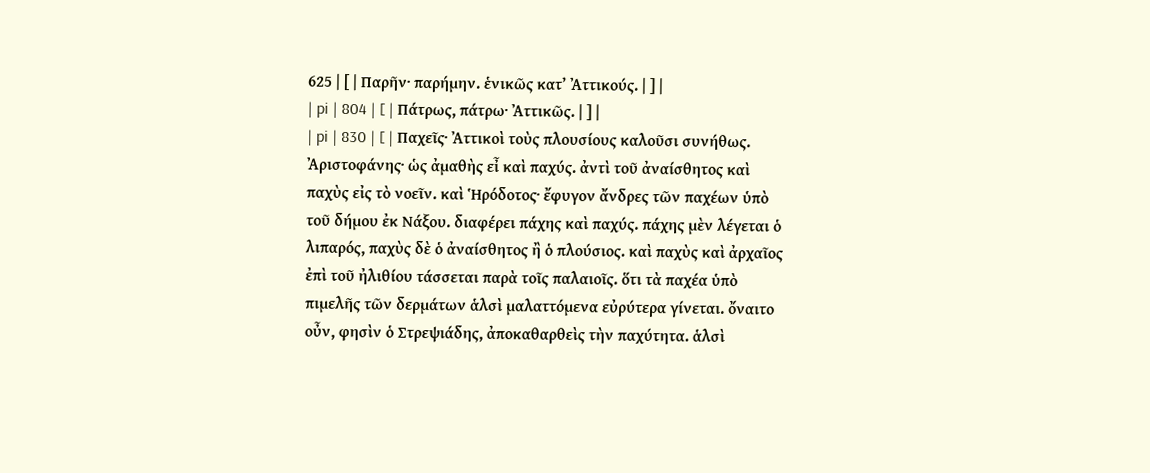625 | [ | Παρῆν· παρήμην. ἑνικῶς κατ’ Ἀττικούς. | ] |
| pi | 804 | [ | Πάτρως, πάτρω· Ἀττικῶς. | ] |
| pi | 830 | [ | Παχεῖς· Ἀττικοὶ τοὺς πλουσίους καλοῦσι συνήθως. Ἀριστοφάνης· ὡς ἀμαθὴς εἶ καὶ παχύς. ἀντὶ τοῦ ἀναίσθητος καὶ παχὺς εἰς τὸ νοεῖν. καὶ Ἡρόδοτος· ἔφυγον ἄνδρες τῶν παχέων ὑπὸ τοῦ δήμου ἐκ Νάξου. διαφέρει πάχης καὶ παχύς. πάχης μὲν λέγεται ὁ λιπαρός, παχὺς δὲ ὁ ἀναίσθητος ἢ ὁ πλούσιος. καὶ παχὺς καὶ ἀρχαῖος ἐπὶ τοῦ ἠλιθίου τάσσεται παρὰ τοῖς παλαιοῖς. ὅτι τὰ παχέα ὑπὸ πιμελῆς τῶν δερμάτων ἁλσὶ μαλαττόμενα εὐρύτερα γίνεται. ὄναιτο οὖν, φησὶν ὁ Στρεψιάδης, ἀποκαθαρθεὶς τὴν παχύτητα. ἁλσὶ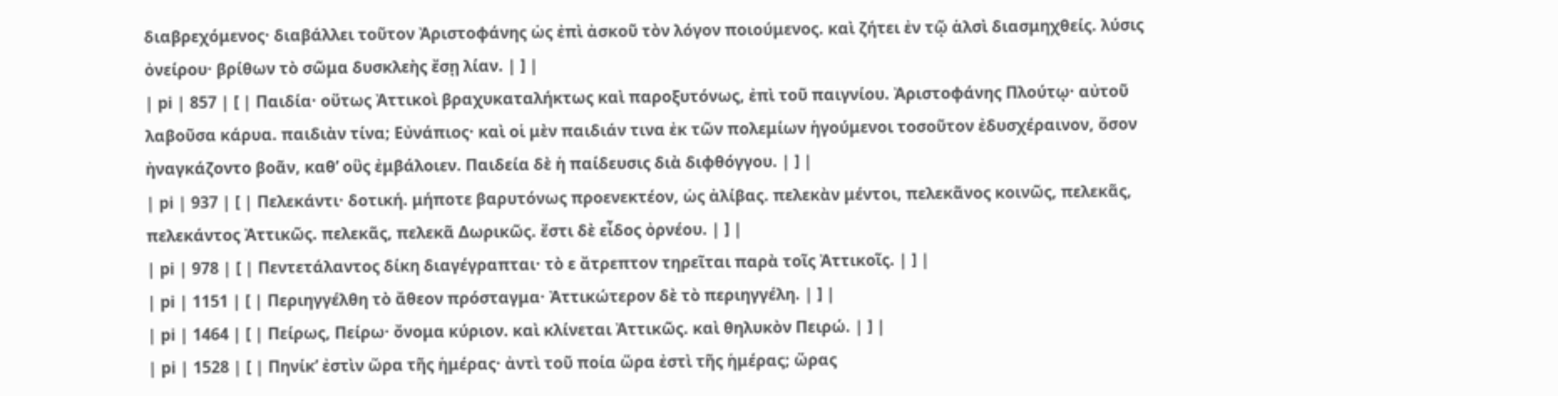διαβρεχόμενος· διαβάλλει τοῦτον Ἀριστοφάνης ὡς ἐπὶ ἀσκοῦ τὸν λόγον ποιούμενος. καὶ ζήτει ἐν τῷ ἁλσὶ διασμηχθείς. λύσις ὀνείρου· βρίθων τὸ σῶμα δυσκλεὴς ἔσῃ λίαν. | ] |
| pi | 857 | [ | Παιδία· οὕτως Ἀττικοὶ βραχυκαταλήκτως καὶ παροξυτόνως, ἐπὶ τοῦ παιγνίου. Ἀριστοφάνης Πλούτῳ· αὐτοῦ λαβοῦσα κάρυα. παιδιὰν τίνα; Εὐνάπιος· καὶ οἱ μὲν παιδιάν τινα ἐκ τῶν πολεμίων ἡγούμενοι τοσοῦτον ἐδυσχέραινον, ὅσον ἠναγκάζοντο βοᾶν, καθ’ οὓς ἐμβάλοιεν. Παιδεία δὲ ἡ παίδευσις διὰ διφθόγγου. | ] |
| pi | 937 | [ | Πελεκάντι· δοτική. μήποτε βαρυτόνως προενεκτέον, ὡς ἀλίβας. πελεκὰν μέντοι, πελεκᾶνος κοινῶς, πελεκᾶς, πελεκάντος Ἀττικῶς. πελεκᾶς, πελεκᾶ Δωρικῶς. ἔστι δὲ εἶδος ὀρνέου. | ] |
| pi | 978 | [ | Πεντετάλαντος δίκη διαγέγραπται· τὸ ε ἄτρεπτον τηρεῖται παρὰ τοῖς Ἀττικοῖς. | ] |
| pi | 1151 | [ | Περιηγγέλθη τὸ ἄθεον πρόσταγμα· Ἀττικώτερον δὲ τὸ περιηγγέλη. | ] |
| pi | 1464 | [ | Πείρως, Πείρω· ὄνομα κύριον. καὶ κλίνεται Ἀττικῶς. καὶ θηλυκὸν Πειρώ. | ] |
| pi | 1528 | [ | Πηνίκ’ ἐστὶν ὥρα τῆς ἡμέρας· ἀντὶ τοῦ ποία ὥρα ἐστὶ τῆς ἡμέρας; ὥρας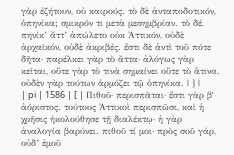γὰρ ἐζήτουν, οὐ καιρούς. τὸ δὲ ἀνταποδοτικόν, ὁπηνίκα; σμικρόν τι μετὰ μεσημβρίαν. τὸ δέ, πηνίκ’ ἄττ’ ἀπώλετο οὐκ Ἀττικόν, οὐδὲ ἀρχαϊκόν, οὐδὲ ἀκριβές. ἔστι δὲ ἀντὶ τοῦ πότε δῆτα· παρέλκει γὰρ τὸ ἄττα· ἀλόγως γὰρ κεῖται, οὔτε γὰρ τὸ τινὰ σημαίνει οὔτε τὸ ἅτινα. οὐδὲν γὰρ τούτων ἁρμόζει τῷ ὁπηνίκα. | ] |
| pi | 1586 | [ | Πιθοῦ· περισπᾶται· ἔστι γὰρ βʹ ἀόριστος. τούτους Ἀττικοὶ περισπῶσι, καὶ ἡ χρῆσις ἠκολούθησε τῇ διαλέκτῳ· ἡ γὰρ ἀναλογία βαρύνει. πιθοῦ τί μοι· πρὸς σοῦ γάρ, οὐδ’ ἐμοῦ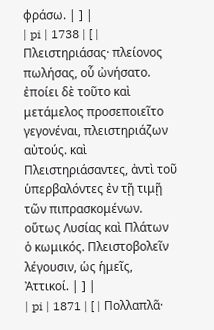φράσω. | ] |
| pi | 1738 | [ | Πλειστηριάσας· πλείονος πωλήσας, οὗ ὠνήσατο. ἐποίει δὲ τοῦτο καὶ μετάμελος προσεποιεῖτο γεγονέναι, πλειστηριάζων αὐτούς. καὶ Πλειστηριάσαντες, ἀντὶ τοῦ ὑπερβαλόντες ἐν τῇ τιμῇ τῶν πιπρασκομένων. οὕτως Λυσίας καὶ Πλάτων ὁ κωμικός. Πλειστοβολεῖν λέγουσιν, ὡς ἡμεῖς, Ἀττικοί. | ] |
| pi | 1871 | [ | Πολλαπλᾶ·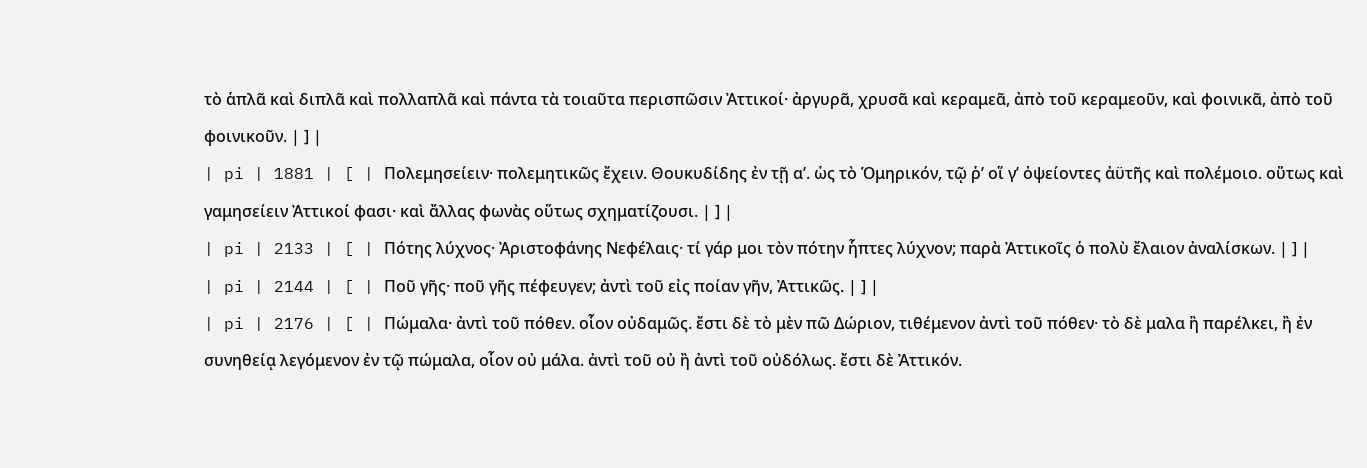τὸ ἁπλᾶ καὶ διπλᾶ καὶ πολλαπλᾶ καὶ πάντα τὰ τοιαῦτα περισπῶσιν Ἀττικοί· ἀργυρᾶ, χρυσᾶ καὶ κεραμεᾶ, ἀπὸ τοῦ κεραμεοῦν, καὶ φοινικᾶ, ἀπὸ τοῦ φοινικοῦν. | ] |
| pi | 1881 | [ | Πολεμησείειν· πολεμητικῶς ἔχειν. Θουκυδίδης ἐν τῇ αʹ. ὡς τὸ Ὁμηρικόν, τῷ ῥ’ οἵ γ’ ὀψείοντες ἀϋτῆς καὶ πολέμοιο. οὕτως καὶ γαμησείειν Ἀττικοί φασι· καὶ ἄλλας φωνὰς οὕτως σχηματίζουσι. | ] |
| pi | 2133 | [ | Πότης λύχνος· Ἀριστοφάνης Νεφέλαις· τί γάρ μοι τὸν πότην ἧπτες λύχνον; παρὰ Ἀττικοῖς ὁ πολὺ ἔλαιον ἀναλίσκων. | ] |
| pi | 2144 | [ | Ποῦ γῆς· ποῦ γῆς πέφευγεν; ἀντὶ τοῦ εἰς ποίαν γῆν, Ἀττικῶς. | ] |
| pi | 2176 | [ | Πώμαλα· ἀντὶ τοῦ πόθεν. οἷον οὐδαμῶς. ἔστι δὲ τὸ μὲν πῶ Δώριον, τιθέμενον ἀντὶ τοῦ πόθεν· τὸ δὲ μαλα ἢ παρέλκει, ἢ ἐν συνηθείᾳ λεγόμενον ἐν τῷ πώμαλα, οἷον οὐ μάλα. ἀντὶ τοῦ οὐ ἢ ἀντὶ τοῦ οὐδόλως. ἔστι δὲ Ἀττικόν.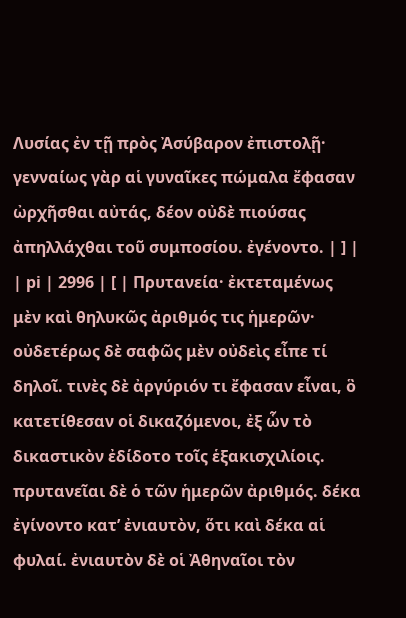Λυσίας ἐν τῇ πρὸς Ἀσύβαρον ἐπιστολῇ· γενναίως γὰρ αἱ γυναῖκες πώμαλα ἔφασαν ὠρχῆσθαι αὐτάς, δέον οὐδὲ πιούσας ἀπηλλάχθαι τοῦ συμποσίου. ἐγένοντο. | ] |
| pi | 2996 | [ | Πρυτανεία· ἐκτεταμένως μὲν καὶ θηλυκῶς ἀριθμός τις ἡμερῶν· οὐδετέρως δὲ σαφῶς μὲν οὐδεὶς εἶπε τί δηλοῖ. τινὲς δὲ ἀργύριόν τι ἔφασαν εἶναι, ὃ κατετίθεσαν οἱ δικαζόμενοι, ἐξ ὧν τὸ δικαστικὸν ἐδίδοτο τοῖς ἑξακισχιλίοις. πρυτανεῖαι δὲ ὁ τῶν ἡμερῶν ἀριθμός. δέκα ἐγίνοντο κατ’ ἐνιαυτὸν, ὅτι καὶ δέκα αἱ φυλαί. ἐνιαυτὸν δὲ οἱ Ἀθηναῖοι τὸν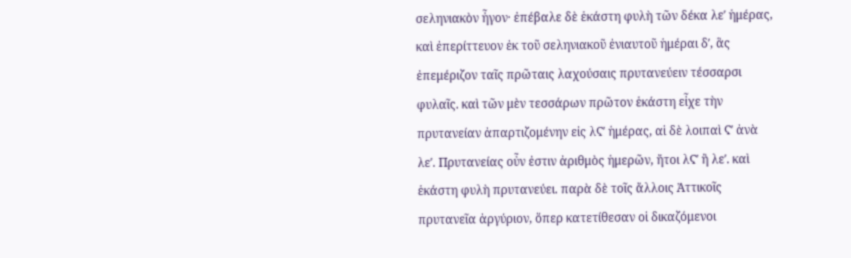σεληνιακὸν ἦγον· ἐπέβαλε δὲ ἑκάστη φυλὴ τῶν δέκα λεʹ ἡμέρας, καὶ ἐπερίττευον ἐκ τοῦ σεληνιακοῦ ἐνιαυτοῦ ἡμέραι δʹ, ἃς ἐπεμέριζον ταῖς πρῶταις λαχούσαις πρυτανεύειν τέσσαρσι φυλαῖς. καὶ τῶν μὲν τεσσάρων πρῶτον ἑκάστη εἶχε τὴν πρυτανείαν ἀπαρτιζομένην εἰς λϚʹ ἡμέρας, αἱ δὲ λοιπαὶ Ϛʹ ἀνὰ λεʹ. Πρυτανείας οὖν ἐστιν ἀριθμὸς ἡμερῶν, ἤτοι λϚʹ ἢ λεʹ. καὶ ἑκάστη φυλὴ πρυτανεύει. παρὰ δὲ τοῖς ἄλλοις Ἀττικοῖς πρυτανεῖα ἀργύριον, ὅπερ κατετίθεσαν οἱ δικαζόμενοι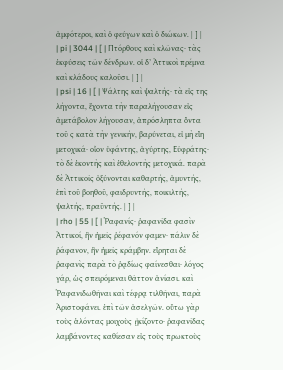ἀμφότεροι, καὶ ὁ φεύγων καὶ ὁ διώκων. | ] |
| pi | 3044 | [ | Πτόρθους καὶ κλῶνας· τὰς ἐκφύσεις τῶν δένδρων. οἱ δ’ Ἀττικοὶ πρέμνα καὶ κλάδους καλοῦσι. | ] |
| psi | 16 | [ | Ψάλτης καὶ ψαλτής· τὰ εἰς της λήγοντα, ἔχοντα τὴν παραλήγουσαν εἰς ἀμετάβολον λήγουσαν, ἀπρόσληπτα ὄντα τοῦ ς κατὰ τὴν γενικήν, βαρύνεται, εἰ μὴ εἴη μετοχικά· οἷον ὑφάντης, ἀγύρτης, Εὐφράτης· τὸ δὲ ἑκοντὴς καὶ ἐθελοντὴς μετοχικά. παρὰ δὲ Ἀττικοῖς ὀξύνονται καθαρτής, ἀμυντής, ἐπὶ τοῦ βοηθοῦ, φαιδρυντής, ποικιλτής, ψαλτής, πραϋντής. | ] |
| rho | 55 | [ | Ῥαφανίς· ῥαφανῖδα φασὶν Ἀττικοί, ἣν ἡμεῖς ῥέφανόν φαμεν· πάλιν δὲ ῥάφανον, ἣν ἡμεῖς κράμβην. εἴρηται δὲ ῥαφανὶς παρὰ τὸ ῥᾳδίως φαίνεσθαι· λόγος γάρ, ὡς σπειρόμεναι θᾶττον ἀνίασι. καὶ Ῥαφανιδωθῆναι καὶ τέφρᾳ τιλθῆναι, παρὰ Ἀριστοφάνει. ἐπὶ τῶν ἀσελγῶν. οὕτω γὰρ τοὺς ἁλόντας μοιχοὺς ᾐκίζοντο· ῥαφανῖδας λαμβάνοντες καθίεσαν εἰς τοὺς πρωκτοὺς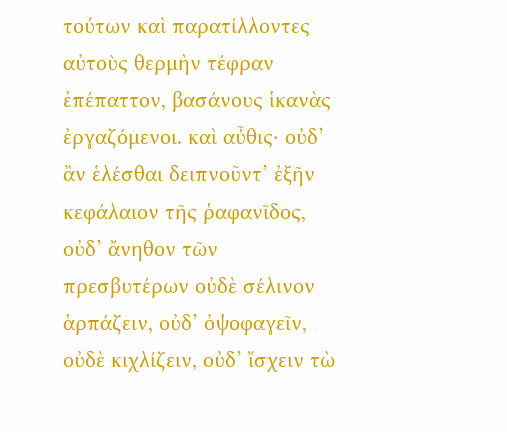τούτων καὶ παρατίλλοντες αὐτοὺς θερμὴν τέφραν ἐπέπαττον, βασάνους ἱκανὰς ἐργαζόμενοι. καὶ αὖθις· οὐδ’ ἂν ἑλέσθαι δειπνοῦντ’ ἐξῆν κεφάλαιον τῆς ῥαφανῖδος, οὐδ’ ἄνηθον τῶν πρεσβυτέρων οὐδὲ σέλινον ἁρπάζειν, οὐδ’ ὀψοφαγεῖν, οὐδὲ κιχλίζειν, οὐδ’ ἴσχειν τὼ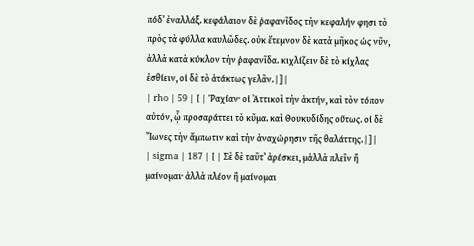πόδ’ ἐναλλάξ. κεφάλαιον δὲ ῥαφανῖδος τὴν κεφαλήν φησι τὸ πρὸς τὰ φύλλα καυλῶδες. οὐκ ἔτεμνον δὲ κατὰ μῆκος ὡς νῦν, ἀλλὰ κατὰ κύκλον τὴν ῥαφανῖδα. κιχλίζειν δὲ τὸ κίχλας ἐσθίειν, οἱ δὲ τὸ ἀτάκτως γελᾶν. | ] |
| rho | 59 | [ | Ῥαχίαν· οἱ Ἀττικοὶ τὴν ἀκτήν, καὶ τὸν τόπον αὐτόν, ᾧ προσαράττει τὸ κῦμα. καὶ Θουκυδίδης οὕτως. οἱ δὲ Ἴωνες τὴν ἄμπωτιν καὶ τὴν ἀναχώρησιν τῆς θαλάττης. | ] |
| sigma | 187 | [ | Σὲ δὲ ταῦτ’ ἀρέσκει, μἀλλὰ πλεῖν ἢ μαίνομαι· ἀλλὰ πλέον ἢ μαίνομαι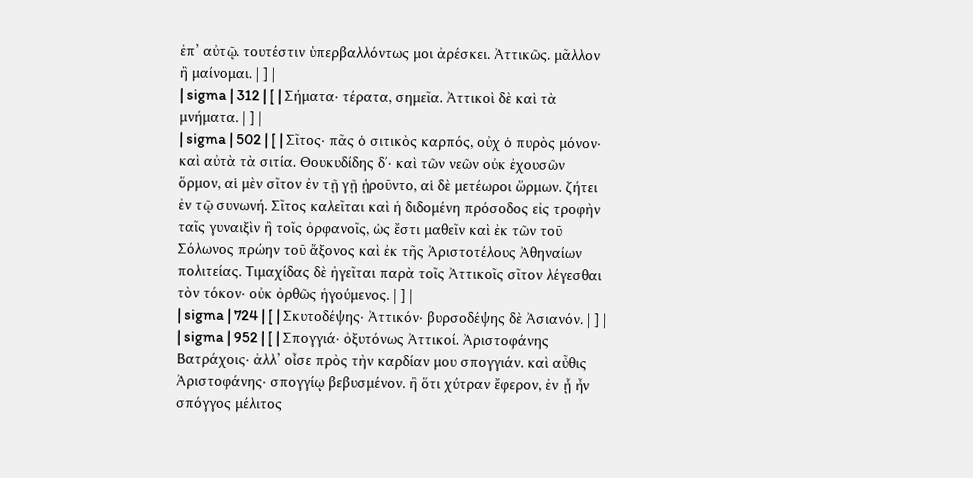ἐπ’ αὐτῷ. τουτέστιν ὑπερβαλλόντως μοι ἀρέσκει. Ἀττικῶς. μᾶλλον ἢ μαίνομαι. | ] |
| sigma | 312 | [ | Σήματα· τέρατα, σημεῖα. Ἀττικοὶ δὲ καὶ τὰ μνήματα. | ] |
| sigma | 502 | [ | Σῖτος· πᾶς ὁ σιτικὸς καρπός, οὐχ ὁ πυρὸς μόνον· καὶ αὐτὰ τὰ σιτία. Θουκυδίδης δʹ· καὶ τῶν νεῶν οὐκ ἐχουσῶν ὅρμον, αἱ μὲν σῖτον ἐν τῇ γῇ ᾑροῦντο, αἱ δὲ μετέωροι ὥρμων. ζήτει ἐν τῷ συνωνή. Σῖτος καλεῖται καὶ ἡ διδομένη πρόσοδος εἰς τροφὴν ταῖς γυναιξὶν ἢ τοῖς ὀρφανοῖς, ὡς ἔστι μαθεῖν καὶ ἐκ τῶν τοῦ Σόλωνος πρώην τοῦ ἄξονος καὶ ἐκ τῆς Ἀριστοτέλους Ἀθηναίων πολιτείας. Τιμαχίδας δὲ ἡγεῖται παρὰ τοῖς Ἀττικοῖς σῖτον λέγεσθαι τὸν τόκον· οὐκ ὀρθῶς ἡγούμενος. | ] |
| sigma | 724 | [ | Σκυτοδέψης· Ἀττικόν· βυρσοδέψης δὲ Ἀσιανόν. | ] |
| sigma | 952 | [ | Σπογγιά· ὀξυτόνως Ἀττικοί. Ἀριστοφάνης Βατράχοις· ἀλλ’ οἶσε πρὸς τὴν καρδίαν μου σπογγιάν. καὶ αὖθις Ἀριστοφάνης· σπογγίῳ βεβυσμένον. ἢ ὅτι χύτραν ἔφερον, ἐν ᾗ ἦν σπόγγος μέλιτος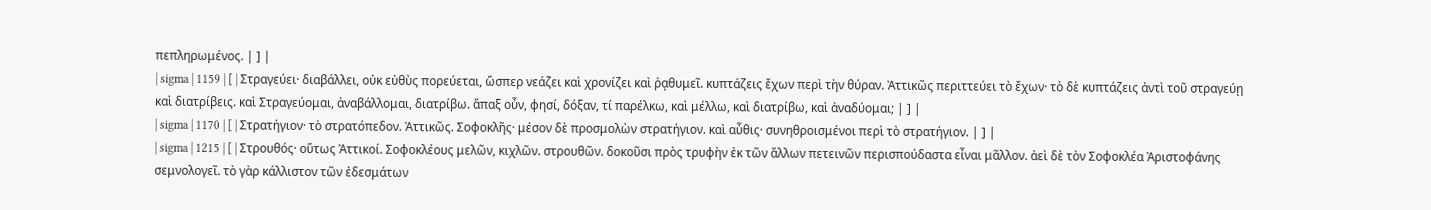πεπληρωμένος. | ] |
| sigma | 1159 | [ | Στραγεύει· διαβάλλει, οὐκ εὐθὺς πορεύεται, ὥσπερ νεάζει καὶ χρονίζει καὶ ῥᾳθυμεῖ. κυπτάζεις ἔχων περὶ τὴν θύραν. Ἀττικῶς περιττεύει τὸ ἔχων· τὸ δὲ κυπτάζεις ἀντὶ τοῦ στραγεύῃ καὶ διατρίβεις. καὶ Στραγεύομαι, ἀναβάλλομαι, διατρίβω. ἅπαξ οὖν, φησί, δόξαν, τί παρέλκω, καὶ μέλλω, καὶ διατρίβω, καὶ ἀναδύομαι; | ] |
| sigma | 1170 | [ | Στρατήγιον· τὸ στρατόπεδον. Ἀττικῶς. Σοφοκλῆς· μέσον δὲ προσμολὼν στρατήγιον. καὶ αὖθις· συνηθροισμένοι περὶ τὸ στρατήγιον. | ] |
| sigma | 1215 | [ | Στρουθός· οὕτως Ἀττικοί. Σοφοκλέους μελῶν, κιχλῶν. στρουθῶν. δοκοῦσι πρὸς τρυφὴν ἐκ τῶν ἄλλων πετεινῶν περισπούδαστα εἶναι μᾶλλον. ἀεὶ δὲ τὸν Σοφοκλέα Ἀριστοφάνης σεμνολογεῖ. τὸ γὰρ κάλλιστον τῶν ἐδεσμάτων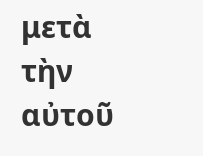μετὰ τὴν αὐτοῦ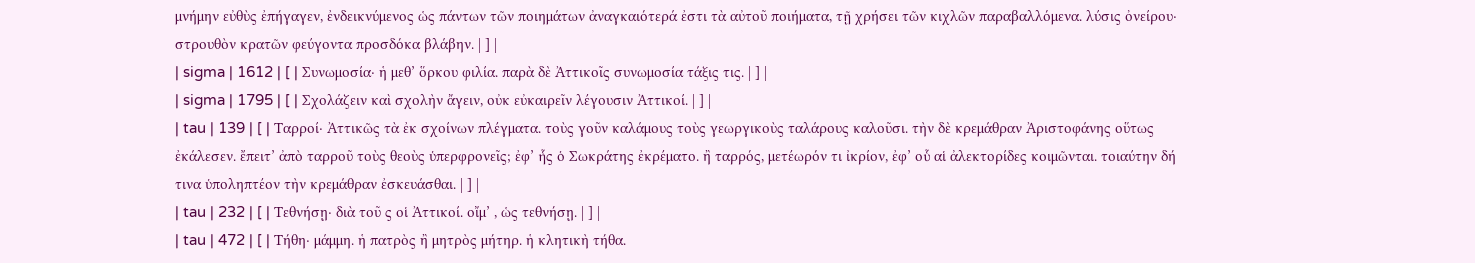μνήμην εὐθὺς ἐπήγαγεν, ἐνδεικνύμενος ὡς πάντων τῶν ποιημάτων ἀναγκαιότερά ἐστι τὰ αὐτοῦ ποιήματα, τῇ χρήσει τῶν κιχλῶν παραβαλλόμενα. λύσις ὀνείρου· στρουθὸν κρατῶν φεύγοντα προσδόκα βλάβην. | ] |
| sigma | 1612 | [ | Συνωμοσία· ἡ μεθ’ ὅρκου φιλία. παρὰ δὲ Ἀττικοῖς συνωμοσία τάξις τις. | ] |
| sigma | 1795 | [ | Σχολάζειν καὶ σχολὴν ἄγειν, οὐκ εὐκαιρεῖν λέγουσιν Ἀττικοί. | ] |
| tau | 139 | [ | Ταρροί· Ἀττικῶς τὰ ἐκ σχοίνων πλέγματα. τοὺς γοῦν καλάμους τοὺς γεωργικοὺς ταλάρους καλοῦσι. τὴν δὲ κρεμάθραν Ἀριστοφάνης οὕτως ἐκάλεσεν. ἔπειτ’ ἀπὸ ταρροῦ τοὺς θεοὺς ὑπερφρονεῖς; ἐφ’ ἧς ὁ Σωκράτης ἐκρέματο. ἢ ταρρός, μετέωρόν τι ἰκρίον, ἐφ’ οὗ αἱ ἀλεκτορίδες κοιμῶνται. τοιαύτην δή τινα ὑποληπτέον τὴν κρεμάθραν ἐσκευάσθαι. | ] |
| tau | 232 | [ | Τεθνήσῃ· διὰ τοῦ ς οἱ Ἀττικοί. οἴμ’ , ὡς τεθνήσῃ. | ] |
| tau | 472 | [ | Τήθη· μάμμη. ἡ πατρὸς ἢ μητρὸς μήτηρ. ἡ κλητικὴ τήθα.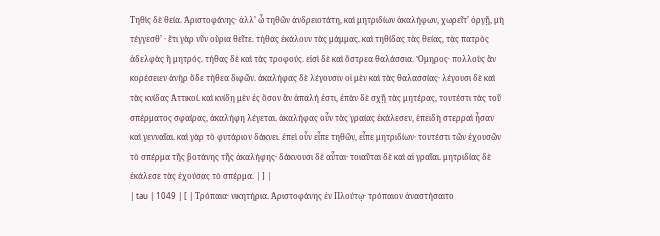Τηθὶς δὲ θεία. Ἀριστοφάνης· ἀλλ’ ὦ τηθῶν ἀνδρειοτάτη, καὶ μητριδίων ἀκαλήφων, χωρεῖτ’ ὀργῇ, μὴ τέγγεσθ’ · ἔτι γὰρ νῦν οὔρια θεῖτε. τήθας ἐκάλουν τὰς μάμμας. καὶ τηθίδας τὰς θείας, τὰς πατρὸς ἀδελφὰς ἢ μητρός. τήθας δὲ καὶ τὰς τροφούς. εἰσὶ δὲ καὶ ὄστρεα θαλάσσια. Ὅμηρος· πολλοὺς ἂν κορέσειεν ἀνὴρ ὅδε τήθεα διφῶν. ἀκαλήφας δὲ λέγουσιν οἱ μὲν καὶ τὰς θαλασσίας· λέγουσι δὲ καὶ τὰς κνίδας Ἀττικοί. καὶ κνίδη μὲν ἐς ὅσον ἂν ἁπαλή ἐστι, ἐπὰν δὲ σχῇ τὰς μητέρας, τουτέστι τὰς τοῦ σπέρματος σφαίρας, ἀκαλήφη λέγεται. ἀκαλήφας οὖν τὰς γραίας ἐκάλεσεν, ἐπειδὴ στερραὶ ἦσαν καὶ γενναῖαι. καὶ γὰρ τὸ φυτάριον δάκνει. ἐπεὶ οὖν εἶπε τηθῶν, εἶπε μητριδίων· τουτέστι τῶν ἐχουσῶν τὸ σπέρμα τῆς βοτάνης τῆς ἀκαλήφης· δάκνουσι δὲ αὗται· τοιαῦται δὲ καὶ αἱ γραῖαι. μητριδίας δὲ ἐκάλεσε τὰς ἐχούσας τὸ σπέρμα. | ] |
| tau | 1049 | [ | Τρόπαια· νικητήρια. Ἀριστοφάνης ἐν Πλούτῳ· τρόπαιον ἀναστήσαιτο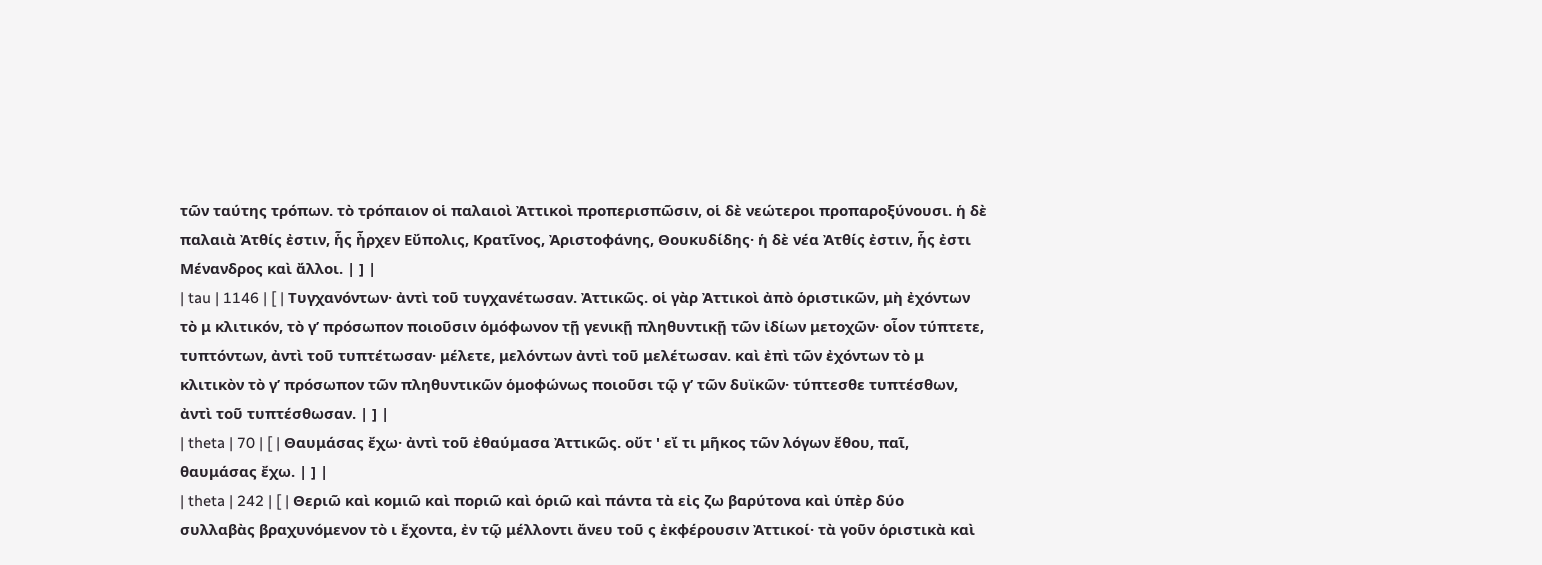τῶν ταύτης τρόπων. τὸ τρόπαιον οἱ παλαιοὶ Ἀττικοὶ προπερισπῶσιν, οἱ δὲ νεώτεροι προπαροξύνουσι. ἡ δὲ παλαιὰ Ἀτθίς ἐστιν, ἧς ἦρχεν Εὔπολις, Κρατῖνος, Ἀριστοφάνης, Θουκυδίδης· ἡ δὲ νέα Ἀτθίς ἐστιν, ἧς ἐστι Μένανδρος καὶ ἄλλοι. | ] |
| tau | 1146 | [ | Τυγχανόντων· ἀντὶ τοῦ τυγχανέτωσαν. Ἀττικῶς. οἱ γὰρ Ἀττικοὶ ἀπὸ ὁριστικῶν, μὴ ἐχόντων τὸ μ κλιτικόν, τὸ γʹ πρόσωπον ποιοῦσιν ὁμόφωνον τῇ γενικῇ πληθυντικῇ τῶν ἰδίων μετοχῶν· οἷον τύπτετε, τυπτόντων, ἀντὶ τοῦ τυπτέτωσαν· μέλετε, μελόντων ἀντὶ τοῦ μελέτωσαν. καὶ ἐπὶ τῶν ἐχόντων τὸ μ κλιτικὸν τὸ γʹ πρόσωπον τῶν πληθυντικῶν ὁμοφώνως ποιοῦσι τῷ γʹ τῶν δυϊκῶν· τύπτεσθε τυπτέσθων, ἀντὶ τοῦ τυπτέσθωσαν. | ] |
| theta | 70 | [ | Θαυμάσας ἔχω· ἀντὶ τοῦ ἐθαύμασα Ἀττικῶς. οὔτ ' εἴ τι μῆκος τῶν λόγων ἔθου, παῖ, θαυμάσας ἔχω. | ] |
| theta | 242 | [ | Θεριῶ καὶ κομιῶ καὶ ποριῶ καὶ ὁριῶ καὶ πάντα τὰ εἰς ζω βαρύτονα καὶ ὑπὲρ δύο συλλαβὰς βραχυνόμενον τὸ ι ἔχοντα, ἐν τῷ μέλλοντι ἄνευ τοῦ ς ἐκφέρουσιν Ἀττικοί· τὰ γοῦν ὁριστικὰ καὶ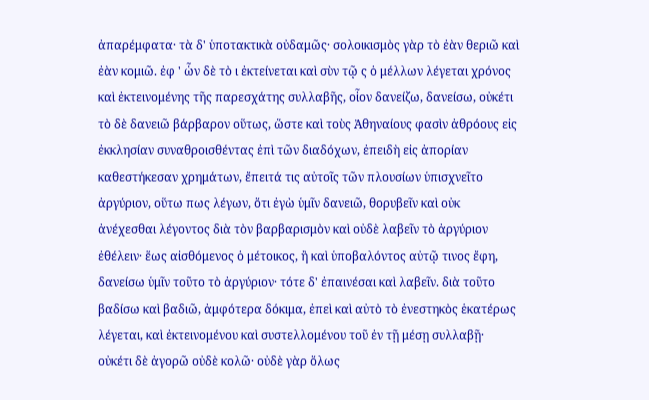ἀπαρέμφατα· τὰ δ' ὑποτακτικὰ οὐδαμῶς· σολοικισμὸς γὰρ τὸ ἐὰν θεριῶ καὶ ἐὰν κομιῶ. ἐφ ' ὧν δὲ τὸ ι ἐκτείνεται καὶ σὺν τῷ ς ὁ μέλλων λέγεται χρόνος καὶ ἐκτεινομένης τῆς παρεσχάτης συλλαβῆς, οἷον δανείζω, δανείσω, οὐκέτι τὸ δὲ δανειῶ βάρβαρον οὕτως, ὥστε καὶ τοὺς Ἀθηναίους φασὶν ἀθρόους εἰς ἐκκλησίαν συναθροισθέντας ἐπὶ τῶν διαδόχων, ἐπειδὴ εἰς ἀπορίαν καθεστήκεσαν χρημάτων, ἔπειτά τις αὐτοῖς τῶν πλουσίων ὑπισχνεῖτο ἀργύριον, οὕτω πως λέγων, ὅτι ἐγὼ ὑμῖν δανειῶ, θορυβεῖν καὶ οὐκ ἀνέχεσθαι λέγοντος διὰ τὸν βαρβαρισμὸν καὶ οὐδὲ λαβεῖν τὸ ἀργύριον ἐθέλειν· ἕως αἰσθόμενος ὁ μέτοικος, ἢ καὶ ὑποβαλόντος αὐτῷ τινος ἔφη, δανείσω ὑμῖν τοῦτο τὸ ἀργύριον· τότε δ' ἐπαινέσαι καὶ λαβεῖν. διὰ τοῦτο βαδίσω καὶ βαδιῶ, ἀμφότερα δόκιμα, ἐπεὶ καὶ αὐτὸ τὸ ἐνεστηκὸς ἑκατέρως λέγεται, καὶ ἐκτεινομένου καὶ συστελλομένου τοῦ ἐν τῇ μέσῃ συλλαβῇ· οὐκέτι δὲ ἀγορῶ οὐδὲ κολῶ· οὐδὲ γὰρ ὅλως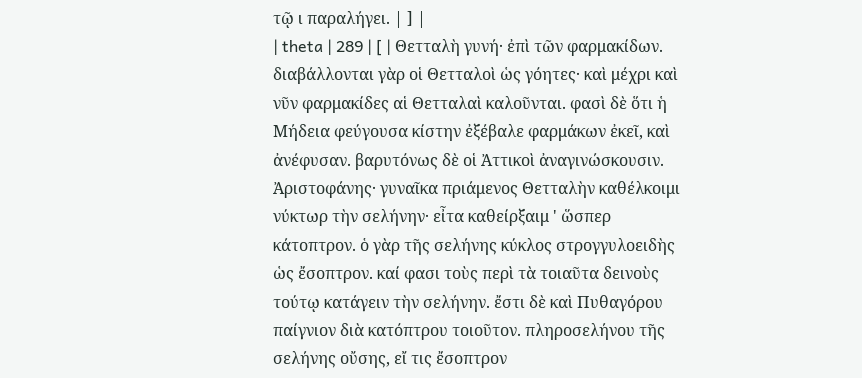τῷ ι παραλήγει. | ] |
| theta | 289 | [ | Θετταλὴ γυνή· ἐπὶ τῶν φαρμακίδων. διαβάλλονται γὰρ οἱ Θετταλοὶ ὡς γόητες· καὶ μέχρι καὶ νῦν φαρμακίδες αἱ Θετταλαὶ καλοῦνται. φασὶ δὲ ὅτι ἡ Μήδεια φεύγουσα κίστην ἐξέβαλε φαρμάκων ἐκεῖ, καὶ ἀνέφυσαν. βαρυτόνως δὲ οἱ Ἀττικοὶ ἀναγινώσκουσιν. Ἀριστοφάνης· γυναῖκα πριάμενος Θετταλὴν καθέλκοιμι νύκτωρ τὴν σελήνην· εἶτα καθείρξαιμ ' ὥσπερ κάτοπτρον. ὁ γὰρ τῆς σελήνης κύκλος στρογγυλοειδὴς ὡς ἔσοπτρον. καί φασι τοὺς περὶ τὰ τοιαῦτα δεινοὺς τούτῳ κατάγειν τὴν σελήνην. ἔστι δὲ καὶ Πυθαγόρου παίγνιον διὰ κατόπτρου τοιοῦτον. πληροσελήνου τῆς σελήνης οὔσης, εἴ τις ἔσοπτρον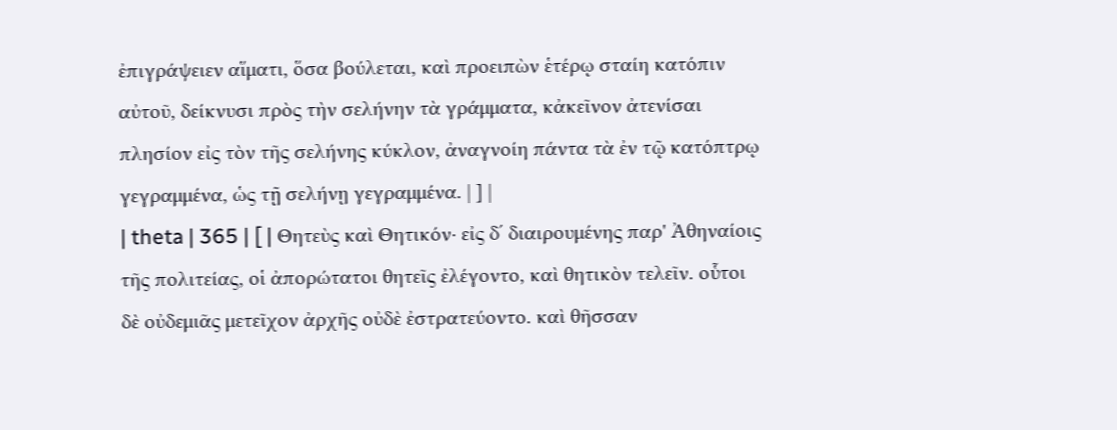ἐπιγράψειεν αἵματι, ὅσα βούλεται, καὶ προειπὼν ἑτέρῳ σταίη κατόπιν αὐτοῦ, δείκνυσι πρὸς τὴν σελήνην τὰ γράμματα, κἀκεῖνον ἀτενίσαι πλησίον εἰς τὸν τῆς σελήνης κύκλον, ἀναγνοίη πάντα τὰ ἐν τῷ κατόπτρῳ γεγραμμένα, ὡς τῇ σελήνῃ γεγραμμένα. | ] |
| theta | 365 | [ | Θητεὺς καὶ Θητικόν· εἰς δʹ διαιρουμένης παρ' Ἀθηναίοις τῆς πολιτείας, οἱ ἀπορώτατοι θητεῖς ἐλέγοντο, καὶ θητικὸν τελεῖν. οὗτοι δὲ οὐδεμιᾶς μετεῖχον ἀρχῆς οὐδὲ ἐστρατεύοντο. καὶ θῆσσαν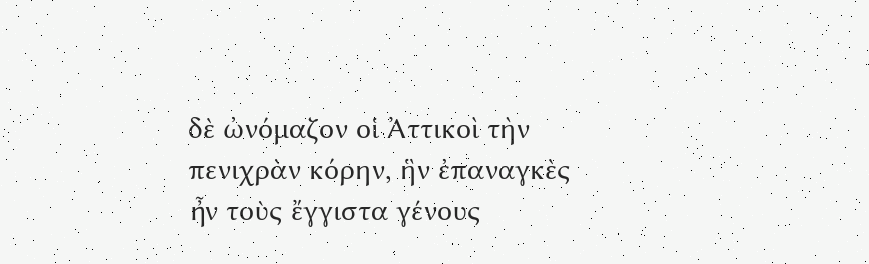δὲ ὠνόμαζον οἱ Ἀττικοὶ τὴν πενιχρὰν κόρην, ἣν ἐπαναγκὲς ἦν τοὺς ἔγγιστα γένους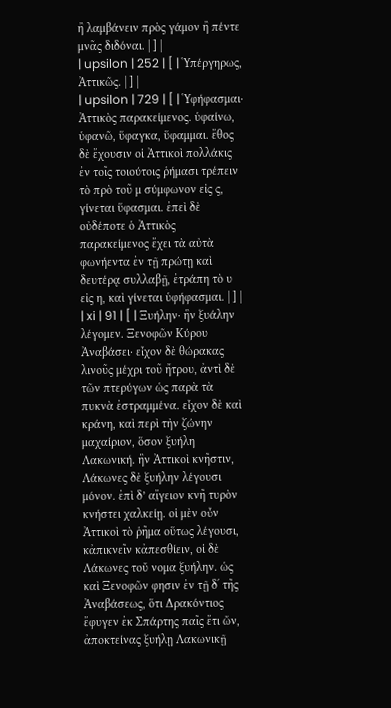ἢ λαμβάνειν πρὸς γάμον ἢ πέντε μνᾶς διδόναι. | ] |
| upsilon | 252 | [ | Ὑπέργηρως, Ἀττικῶς. | ] |
| upsilon | 729 | [ | Ὑφήφασμαι· Ἀττικὸς παρακείμενος. ὑφαίνω, ὑφανῶ, ὕφαγκα, ὕφαμμαι. ἔθος δὲ ἔχουσιν οἱ Ἀττικοὶ πολλάκις ἐν τοῖς τοιούτοις ῥήμασι τρέπειν τὸ πρὸ τοῦ μ σύμφωνον εἰς ς, γίνεται ὕφασμαι. ἐπεὶ δὲ οὐδέποτε ὁ Ἀττικὸς παρακείμενος ἔχει τὰ αὐτὰ φωνήεντα ἐν τῇ πρώτῃ καὶ δευτέρᾳ συλλαβῇ, ἐτράπη τὸ υ εἰς η, καὶ γίνεται ὑφήφασμαι. | ] |
| xi | 91 | [ | Ξυήλην· ἣν ξυάλην λέγομεν. Ξενοφῶν Κύρου Ἀναβάσει· εἶχον δὲ θώρακας λινοῦς μέχρι τοῦ ἤτρου, ἀντὶ δὲ τῶν πτερύγων ὡς παρὰ τὰ πυκνὰ ἐστραμμένα. εἶχον δὲ καὶ κράνη, καὶ περὶ τὴν ζώνην μαχαίριον, ὅσον ξυήλη Λακωνική. ἣν Ἀττικοὶ κνῆστιν, Λάκωνες δὲ ξυήλην λέγουσι μόνον. ἐπὶ δ’ αἴγειον κνῆ τυρὸν κνήστει χαλκείῃ. οἱ μὲν οὖν Ἀττικοὶ τὸ ῥῆμα οὕτως λέγουσι, κἀπικνεῖν κἀπεσθίειν, οἱ δὲ Λάκωνες τοὔ νομα ξυήλην. ὡς καὶ Ξενοφῶν φησιν ἐν τῇ δʹ τῆς Ἀναβάσεως, ὅτι Δρακόντιος ἔφυγεν ἐκ Σπάρτης παῖς ἔτι ὤν, ἀποκτείνας ξυήλῃ Λακωνικῇ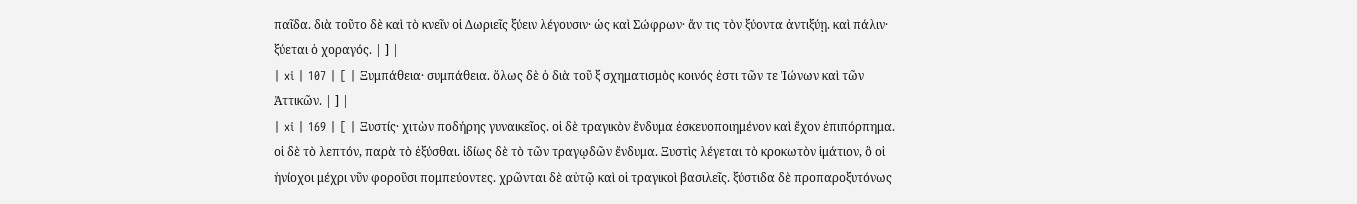παῖδα. διὰ τοῦτο δὲ καὶ τὸ κνεῖν οἱ Δωριεῖς ξύειν λέγουσιν· ὡς καὶ Σώφρων· ἄν τις τὸν ξύοντα ἀντιξύῃ. καὶ πάλιν· ξύεται ὁ χοραγός. | ] |
| xi | 107 | [ | Ξυμπάθεια· συμπάθεια. ὅλως δὲ ὁ διὰ τοῦ ξ σχηματισμὸς κοινός ἐστι τῶν τε Ἰώνων καὶ τῶν Ἀττικῶν. | ] |
| xi | 169 | [ | Ξυστίς· χιτὼν ποδήρης γυναικεῖος. οἱ δὲ τραγικὸν ἔνδυμα ἐσκευοποιημένον καὶ ἔχον ἐπιπόρπημα. οἱ δὲ τὸ λεπτόν, παρὰ τὸ ἐξύσθαι. ἰδίως δὲ τὸ τῶν τραγῳδῶν ἔνδυμα. Ξυστὶς λέγεται τὸ κροκωτὸν ἱμάτιον, ὃ οἱ ἡνίοχοι μέχρι νῦν φοροῦσι πομπεύοντες. χρῶνται δὲ αὐτῷ καὶ οἱ τραγικοὶ βασιλεῖς. ξύστιδα δὲ προπαροξυτόνως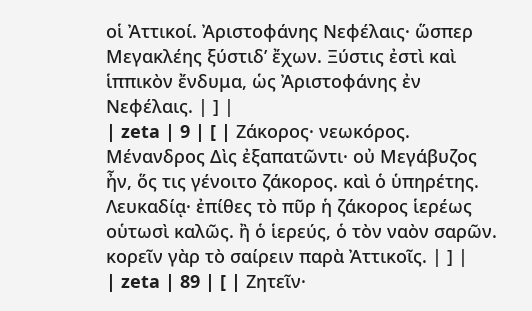οἱ Ἀττικοί. Ἀριστοφάνης Νεφέλαις· ὥσπερ Μεγακλέης ξύστιδ’ ἔχων. Ξύστις ἐστὶ καὶ ἱππικὸν ἔνδυμα, ὡς Ἀριστοφάνης ἐν Νεφέλαις. | ] |
| zeta | 9 | [ | Ζάκορος· νεωκόρος. Μένανδρος Δὶς ἐξαπατῶντι· οὐ Μεγάβυζος ἦν, ὅς τις γένοιτο ζάκορος. καὶ ὁ ὑπηρέτης. Λευκαδίᾳ· ἐπίθες τὸ πῦρ ἡ ζάκορος ἱερέως οὑτωσὶ καλῶς. ἢ ὁ ἱερεύς, ὁ τὸν ναὸν σαρῶν. κορεῖν γὰρ τὸ σαίρειν παρὰ Ἀττικοῖς. | ] |
| zeta | 89 | [ | Ζητεῖν·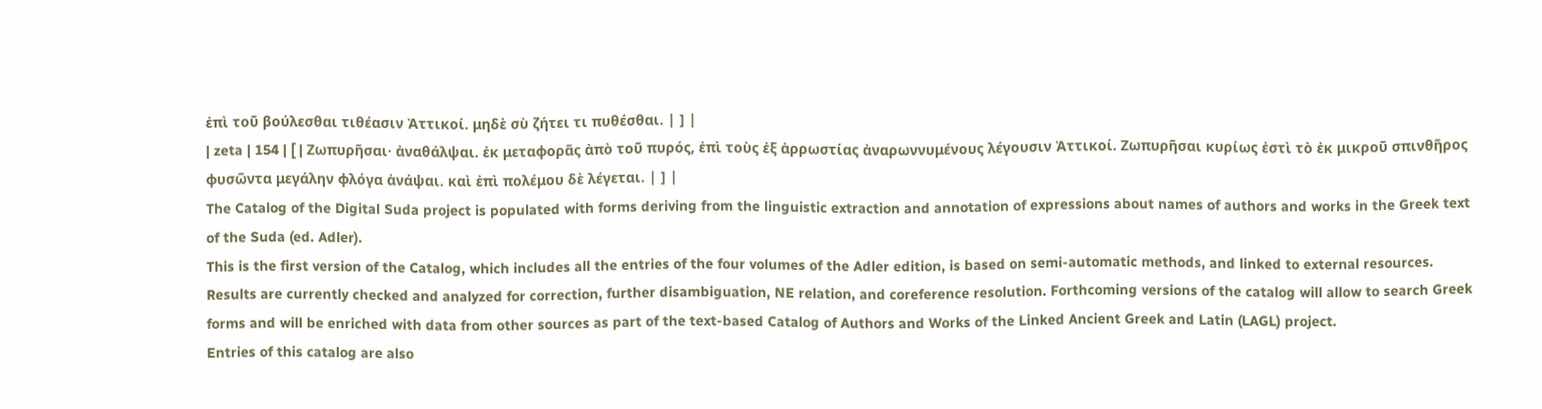ἐπὶ τοῦ βούλεσθαι τιθέασιν Ἀττικοί. μηδὲ σὺ ζήτει τι πυθέσθαι. | ] |
| zeta | 154 | [ | Ζωπυρῆσαι· ἀναθάλψαι. ἐκ μεταφορᾶς ἀπὸ τοῦ πυρός, ἐπὶ τοὺς ἐξ ἀρρωστίας ἀναρωννυμένους λέγουσιν Ἀττικοί. Ζωπυρῆσαι κυρίως ἐστὶ τὸ ἐκ μικροῦ σπινθῆρος φυσῶντα μεγάλην φλόγα ἀνάψαι. καὶ ἐπὶ πολέμου δὲ λέγεται. | ] |
The Catalog of the Digital Suda project is populated with forms deriving from the linguistic extraction and annotation of expressions about names of authors and works in the Greek text of the Suda (ed. Adler).
This is the first version of the Catalog, which includes all the entries of the four volumes of the Adler edition, is based on semi-automatic methods, and linked to external resources. Results are currently checked and analyzed for correction, further disambiguation, NE relation, and coreference resolution. Forthcoming versions of the catalog will allow to search Greek forms and will be enriched with data from other sources as part of the text-based Catalog of Authors and Works of the Linked Ancient Greek and Latin (LAGL) project.
Entries of this catalog are also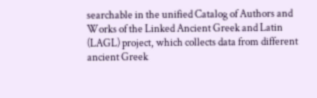searchable in the unified Catalog of Authors and Works of the Linked Ancient Greek and Latin (LAGL) project, which collects data from different ancient Greek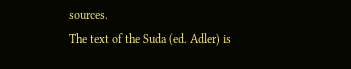sources.
The text of the Suda (ed. Adler) is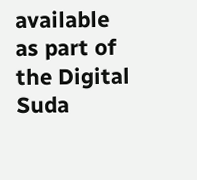available as part of the Digital Suda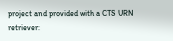project and provided with a CTS URN retriever: